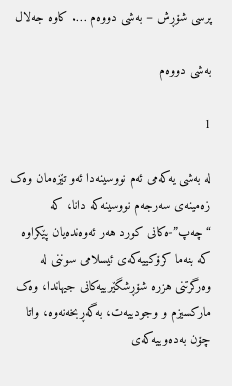پرسی شۆڕش – بەشی دووەم …. کاوە جەلال

بەشی دووەم

1

لە بەشی یەکەمی ئەم نووسینەدا ئەو تێزەمان وەک زەمینەی سەرجەم نووسینەکە دانا، کە “چەپ”-ەکانی کورد هەر ئەوەندەیان پێکراوە کە بنەما کرۆکییەکەی ئیسلامی سوننی لە وەرگرتنی هزرە شۆڕشگێرییەکانی جیهاندا، وەک مارکسیزم و وجودییەت، بەگەڕبخەنەوە، واتا چۆن بەدەوییەکەی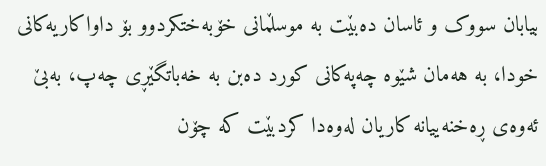بیابان سووک و ئاسان دەبێت بە موسڵمانی خۆبەختکردوو بۆ داواکاریەکانی خودا، بە هەمان شێوە چەپەکانی کورد دەبن بە خەباتگێڕی چەپ، بەبێ ئەوەی ڕەخنەییانە کاریان لەوەدا کردبێت کە چۆن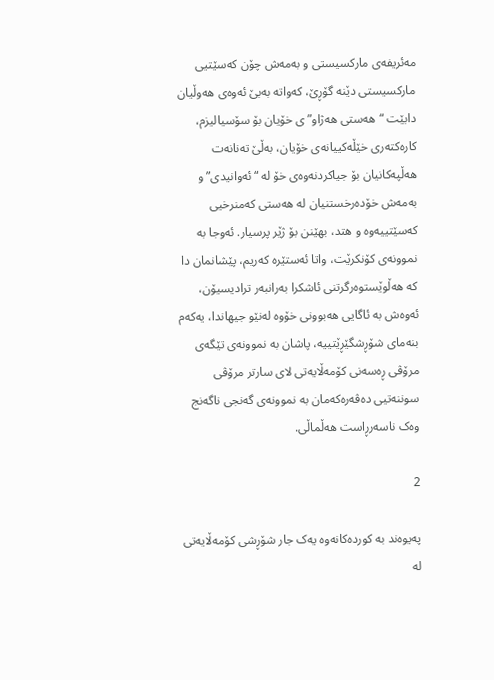مەئریفەی مارکسیستی و بەمەش چۆن کەسێتیی مارکسیستی دێنە گۆڕێ، کەواتە بەبێ ئەوەی هەوڵیان دابێت “هەستی هەژاو”ی خۆیان بۆ سۆسیالیزم، کارەکتەری خێڵەکییانەی خۆیان، بەڵێ تەنانەت هەڵپەکانیان بۆ جیاکردنەوەی خۆ لە “ئەوانیدی” و بەمەش خۆدەرخستنیان لە هەستی کەمنرخیی کەسێتییەوە و هتد، بهێنن بۆ ژێر پرسیار. ئەوجا بە نموونەی کۆنکرێت، واتا ئەستێرە کەریم، پێشانمان دا کە هەڵوێستوەرگرتنی ئاشکرا بەرانبەر ترادیسیۆن، ئەوەش بە ئاگایی هەبوونی خۆوە لەنێو جیهاندا، یەکەم بنەمای شۆڕشگێڕێتییە، پاشان بە نموونەی تێگەی مرۆڤی ڕەسەنی کۆمەڵایەتی لای سارتر مرۆڤی سوننەتیی دەڤەرەکەمان بە نموونەی گەنجی ناگەنج وەک ناسەرڕاست هەڵماڵی.

2

پەیوەند بە کوردەکانەوە یەک جار شۆڕشی کۆمەڵایەتی لە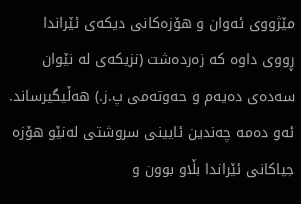مێژووی ئەوان و هۆزەکانی دیکەی ئێراندا ڕووی داوە کە زەردەشت (نزیکەی لە نێوان سەدەی دەیەم و حەوتەمی پ.ز.) هەڵیگیرساند. ئەو دەمە چەندین ئایینی سروشتی لەنێو هۆزە جیاکانى ئێراندا بڵاو بوون و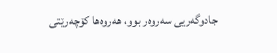جادوگەریى سەروەر بوو، هەروەها کۆچەرێتی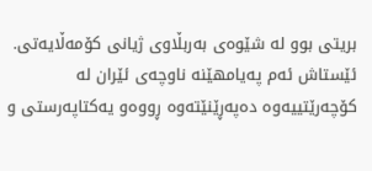بریتی بوو لە شێوەی بەربڵاوی ژیانی کۆمەڵایەتی. ئێستاش ئەم پەیامهێنە ناوچەی ئێران لە کۆچەرێتییەوە دەپەڕێنێتەوە ڕووەو یەکتاپەرستی و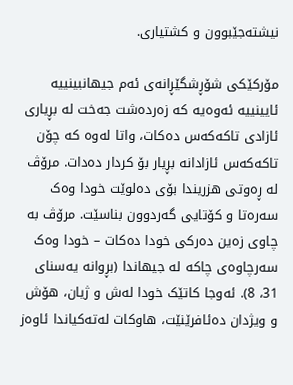نیشتەجێبوون و کشتیاری.

مۆرکێکی شۆڕشگێڕانەی ئەم جیهانبینییە ئایینییە ئەوەیە کە زەردەشت جەخت لە بڕیاری ئازادی تاکەکەس دەکات، واتا لەوە کە چۆن تاکەکەس ئازادانە بڕیار بۆ کردار دەدات. مرۆڤ لە ڕەوتی هزریندا بۆی دەلوێت خودا وەک سەرەتا و کۆتایی گەردوون بناسێت. مرۆڤ بە چاوی زەین دەرکی خودا دەکات – خودا وەک سەرچاوەی چاکە لە جیهاندا (بڕوانە یەسنای 31، 8). ئەوجا کاتێک خودا لەش و ژیان، هۆش و ویژدان دەئافرێنێت، هاوکات لەتەکیاندا ئاوەز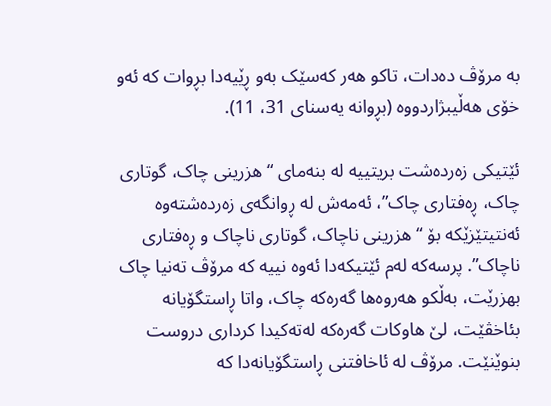بە مرۆڤ دەدات، تاکو هەر کەسێک بەو ڕێیەدا بڕوات کە ئەو خۆی هەڵیبژاردووە (بڕوانە یەسنای 31، 11).

ئێتیکی زەردەشت بریتییە لە بنەمای “هزرینی چاک، گوتاری چاک، ڕەفتاری چاک”، ئەمەش لە ڕوانگەی زەردەشتەوە ئەنتیتێزێکە بۆ “هزرینی ناچاک، گوتاری ناچاک و ڕەفتاری ناچاک”. پرسەکە لەم ئێتیکەدا ئەوە نییە کە مرۆڤ تەنیا چاک بهزرێت، بەڵکو هەروەها گەرەکە چاک، واتا ڕاستگۆیانە بئاخڤێت، لێ هاوکات گەرەکە لەتەکیدا کرداری دروست بنوێنێت. مرۆڤ لە ئاخافتنی ڕاستگۆیانەدا کە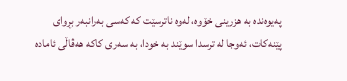پەیوەندە بە هزرینی خۆوە، لەوە ناترسێت کە کەسی بەرانبەر بڕوای پێنەکات، ئەوجا لە ترسدا سوێند بە خودا، بە سەری کاکە هەڤاڵی ئامادە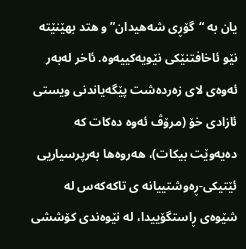یان بە “گۆڕی شەهیدان” و هتد بهێنێتە نێو ئاخافتنێکی نێویەکییەوە. ئاخر لەبەر ئەوەی لای زەردەشت پێگەیاندنی ویستی ئازادی خۆ (مرۆڤ ئەوە دەکات کە دەیەوێت بیکات)، هەروەها بەرپرسیاریی ئێتیکی-ڕەوشتییانە ی تاکەکەس لە شێوەی ڕاستگۆییدا، لە نێوەندی کۆششی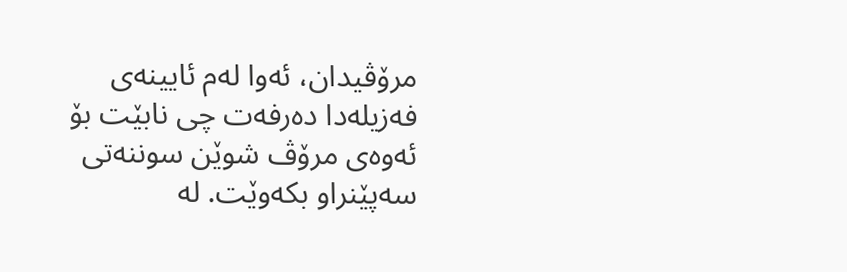مرۆڤیدان، ئەوا لەم ئایینەی فەزیلەدا دەرفەت چی نابێت بۆ ئەوەی مرۆڤ شوێن سوننەتی سەپێنراو بکەوێت. لە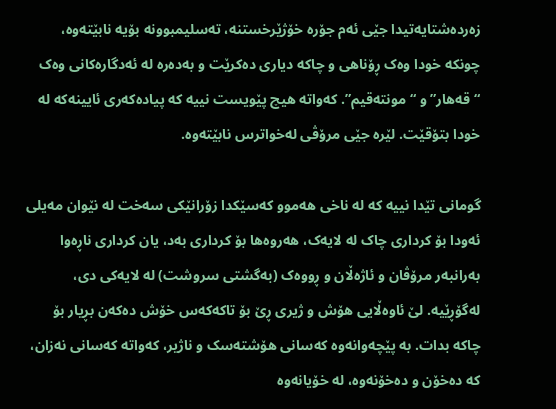زەردەشتایەتیدا جێی ئەم جۆرە خۆژێرخستنە، تەسلیمبوونە بۆیە نابێتەوە، چونکە خودا وەک ڕۆناهی و چاکە دیاری دەکرێت و بەدەرە لە ئەدگارەکانی وەک “قەهار” و “مونتەقیم”. کەواتە هیچ پێویست نییە کە پیادەکەری ئایینەکە لە خودا بتۆقێت. لێرە جێی مرۆڤی لەخواترس نابێتەوە.

گومانی تێدا نییە کە لە ناخی هەموو کەسێکدا زۆرانێکی سەخت لە نێوان مەیلی ئەودا بۆ کرداری چاک لە لایەک، هەروەها بۆ کرداری بەد، یان کرداری ناڕەوا بەرانبەر مرۆڤان و ئاژەڵان و ڕووەک (بەگشتی سروشت) لە لایەکی دی، لەگۆڕێیە. لێ ئاوەڵایی هۆش و ژیری ڕێ بۆ تاکەکەس خۆش دەکەن بڕیار بۆ چاکە بدات. بە پێچەوانەوە کەسانی هۆشتەسک و ناژیر، کەواتە کەسانی نەزان، کە دەخۆن و دەخۆنەوە، لە خۆیانەوە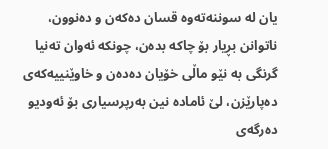یان لە سوننەتەوە قسان دەکەن و دەنوون، ناتوانن بڕیار بۆ چاکە بدەن، چونکە ئەوان تەنیا گرنگی بە نێو ماڵی خۆیان دەدەن و خاوێنییەکەی دەپارێزن، لێ ئامادە نین بەرپرسیاری بۆ ئەودیو دەرگەی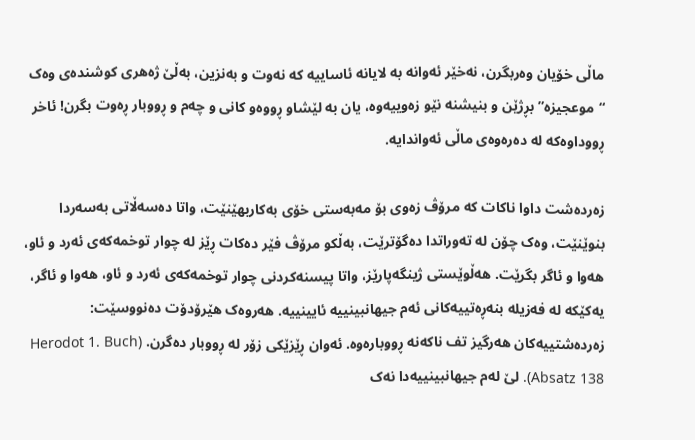ماڵی خۆیان وەربگرن، نەخێر ئەوانە بە لایانە ئاساییە کە نەوت و بەنزین، بەڵێ ژەهری کوشندەی وەک “موعجیزە” بڕژێن و بنیشنە نێو زەوییەوە، یان بە لێشاو ڕووەو کانی و چەم و ڕووبار ڕەوت بگرن! ئاخر ڕووداوەکە لە دەرەوەی ماڵی ئەواندایە.

زەردەشت داوا ناکات کە مرۆڤ زەوی بۆ مەبەستی خۆی بەکاربهێنێت، واتا دەسەڵاتی بەسەردا بنوێنێت، وەک چۆن لە تەوراتدا دەگۆترێت، بەڵکو مرۆڤ فێر دەکات ڕێز لە چوار توخمەکەی ئەرد و ئاو، هەوا و ئاگر بگرێت. هەڵوێستی ژینگەپارێز، واتا پیسنەکردنی چوار توخمەکەی ئەرد و ئاو، هەوا و ئاگر، یەکێکە لە فەزیلە بنەڕەتییەکانی ئەم جیهانبینییە ئایینییە. هەروەک هێرۆدۆت دەنووسێت: زەردەشتییەکان هەرگیز تف ناکەنە ڕووبارەوە. ئەوان ڕێزێکی زۆر لە ڕووبار دەگرن. (Herodot 1. Buch Absatz 138). لێ لەم جیهانبینییەدا نەک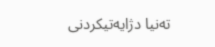تەنیا دژایەتیکردنی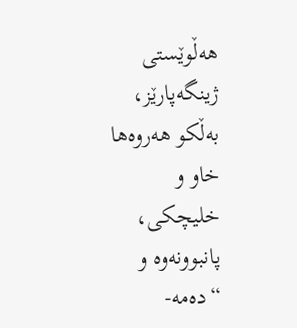هەڵوێستی ژینگەپارێز، بەڵکو هەروەها خاو و خلیچکی، پانبوونەوە و “دەمە-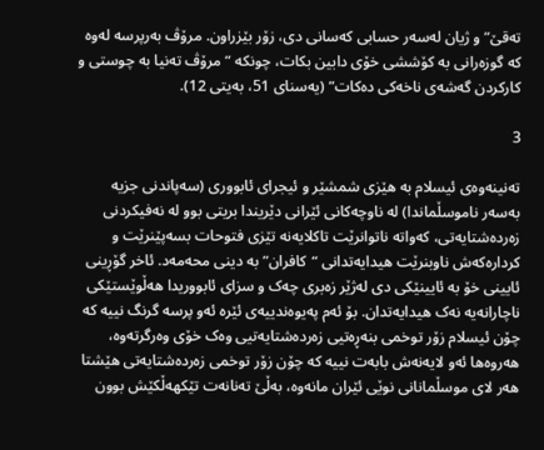تەقێ” و ژیان لەسەر حسابی کەسانی دی، زۆر بێزراون. مرۆڤ بەرپرسە لەوە کە گوزەرانی بە کۆششی خۆی دابین بکات، چونکە “مرۆڤ تەنیا بە چوستی و کارکردن گەشەی ناخەکی دەکات” (یەسنای 51، بەیتی 12).

3

تەنینەوەی ئیسلام بە هێزی شمشێر و ئیجرای ئابووری (سەپاندنی جزیە بەسەر ناموسڵماندا) لە ناوچەکانی ئێرانی دێریندا بریتی بوو لە نەفیکردنی زەردەشتایەتی، کەواتە ناتوانرێت تاکلایەنە تێزی فتوحات بسەپێنرێت و کردارەکەش ناوبنرێت هیدایەتدانی “کافران” بە دینی محەمەد. ئاخر گۆڕینی ئایینی خۆ بە ئایینێکی دی لەژێر زەبری چەک و سزای ئابووریدا هەڵوێستێکی ناچارانەیە نەک هیدایەتدان. بۆ ئەم پەیوەندییەی ئێرە ئەو پرسە گرنگ نییە کە چۆن ئیسلام زۆر توخمی بنەڕەتیی زەردەشتایەتیی وەک خۆی وەرگرتەوە، هەروەها ئەو لایەنەش بابەت نییە کە چۆن زۆر توخمی زەردەشتایەتی هێشتا هەر لای موسڵمانانی نوێی ئێران مانەوە، بەڵێ تەنانەت تێکهەڵکێش بوون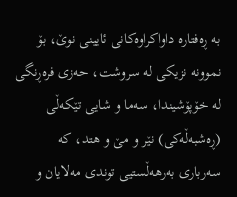بە ڕەفتارە داواکراوەکانی ئایینی نوێ، بۆ نموونە نزیکی لە سروشت، حەزی فرەڕنگی لە خۆپۆشیندا، سەما و شایی تێکەڵی (ڕەشبەڵەکی) نێر و مێ و هتد، کە سەرباری بەرهەڵستیی توندی مەلایان و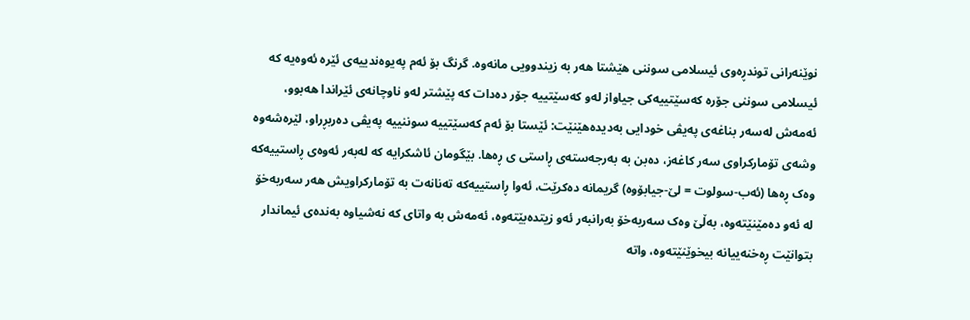نوێنەرانی توندڕەوی ئیسلامی سوننی هێشتا هەر بە زیندوویی مانەوە. گرنگ بۆ ئەم پەیوەندییەی ئێرە ئەوەیە کە ئیسلامی سوننی جۆرە کەسێتییەکی جیاواز لەو کەسێتییە جۆر دەدات کە پێشتر لەو ناوچانەی ئێراندا هەبوو، ئەمەش لەسەر بناغەی پەیڤی خودایی بەدیدەهێنێت: ئێستا بۆ ئەم کەسێتییە سوننییە پەیڤی دەربڕراو، لێرەشەوە وشەی تۆمارکراوی سەر کاغەز، دەبن بە بەرجەستەی ڕاستی ی ڕەها. بێگومان ئاشکرایە کە لەبەر ئەوەی ڕاستییەکە وەک ڕەها (ئەب-سولوت = لێ-جیابۆوە) گریمانە دەکرێت، ئەوا ڕاستییەکە تەنانەت بە تۆمارکراویش هەر سەربەخۆ لە ئەو دەمێنێتەوە، بەڵێ وەک سەربەخۆ بەرانبەر ئەو زیتدەبێتەوە، ئەمەش بە واتای کە نەشیاوە بەندەی ئیماندار بتوانێت ڕەخنەییانە بیخوێنێتەوە، واتە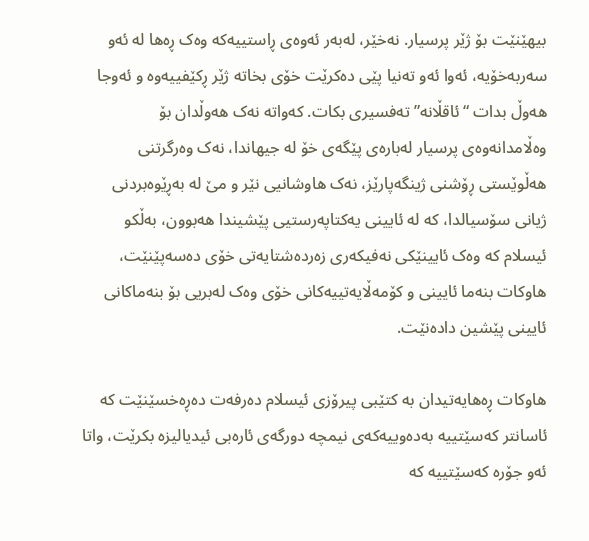بیهێنێت بۆ ژێر پرسیار. نەخێر، لەبەر ئەوەی ڕاستییەکە وەک ڕەها لە ئەو سەربەخۆیە، ئەوا ئەو تەنیا پێی دەکرێت خۆی بخاتە ژێر ڕکێفییەوە و ئەوجا هەوڵ بدات “ئاقڵانە” تەفسیری بکات. کەواتە نەک هەوڵدان بۆ وەڵامدانەوەی پرسیار لەبارەی پێگەی خۆ لە جیهاندا، نەک وەرگرتنی هەڵوێستی ڕۆشنی ژینگەپارێز، نەک هاوشانیی نێر و مێ لە بەڕێوەبردنی ژیانی سۆسیالدا، کە لە ئایینی یەکتاپەرستیی پێشیندا هەبوون، بەڵکو ئیسلام کە وەک ئایینێکی نەفیکەری زەردەشتایەتی خۆی دەسەپێنێت، هاوکات بنەما ئایینی و کۆمەڵایەتییەکانی خۆی وەک لەبریی بۆ بنەماکانی ئایینی پێشین دادەنێت.

هاوکات ڕەهایەتیدان بە کتێبی پیرۆزی ئیسلام دەرفەت دەڕەخسێنێت کە ئاسانتر کەسێتییە بەدەوییەکەی نیمچە دورگەی ئارەبی ئیدیالیزە بکرێت، واتا ئەو جۆرە کەسێتییە کە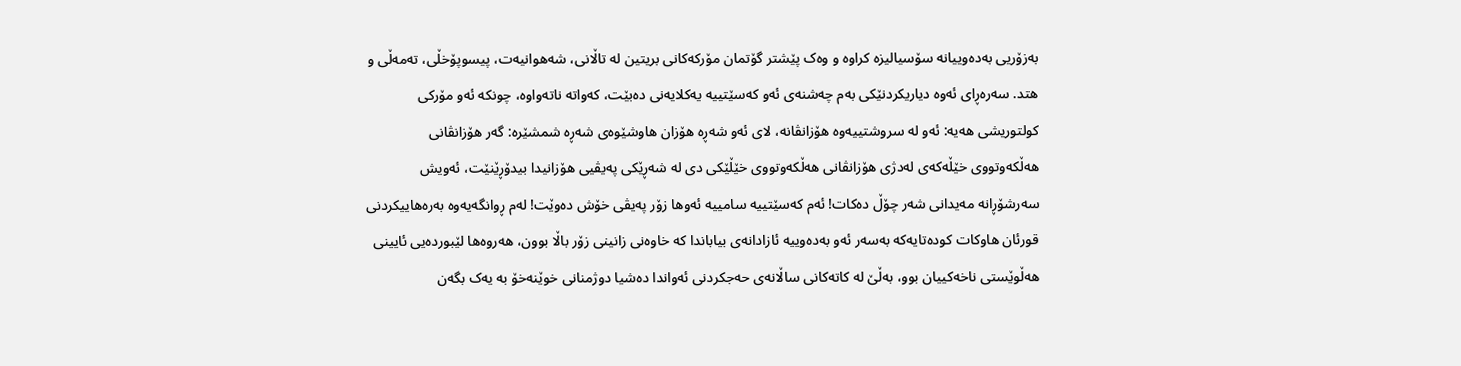بەزۆریی بەدەوییانە سۆسیالیزە کراوە و وەک پێشتر گۆتمان مۆرکەکانی بریتین لە تاڵانی، شەهوانیەت، پیسوپۆخڵی، تەمەڵی و هتد. سەرەڕای ئەوە دیاریکردنێکی بەم چەشنەی ئەو کەسێتییە یەکلایەنی دەبێت، کەواتە ناتەواوە، چونکە ئەو مۆرکی کولتوریشی هەیە: ئەو لە سروشتییەوە هۆزانڤانە، لای ئەو شەڕە هۆزان هاوشێوەی شەڕە شمشێرە: گەر هۆزانڤانی هەڵکەوتووی خێڵەکەی لەدژی هۆزانڤانی هەڵکەوتووی خێڵێکی دی لە شەڕێکی پەیڤیی هۆزانیدا بیدۆڕێنێت، ئەویش سەرشۆڕانە مەیدانی شەر چۆڵ دەکات! ئەم کەسێتییە سامییە ئەوها زۆر پەیڤی خۆش دەوێت! لەم ڕوانگەیەوە بەرەهاییکردنی قورئان هاوکات کودەتایەکە بەسەر ئەو بەدەوییە ئازادانەی بیاباندا کە خاوەنی زانینی زۆر باڵا بوون، هەروەها لێبوردەیی ئایینی هەڵوێستی ناخەکییان بوو، بەڵێ لە کاتەکانی ساڵانەی حەجکردنی ئەواندا دەشیا دوژمنانی خوێنەخۆ بە یەک بگەن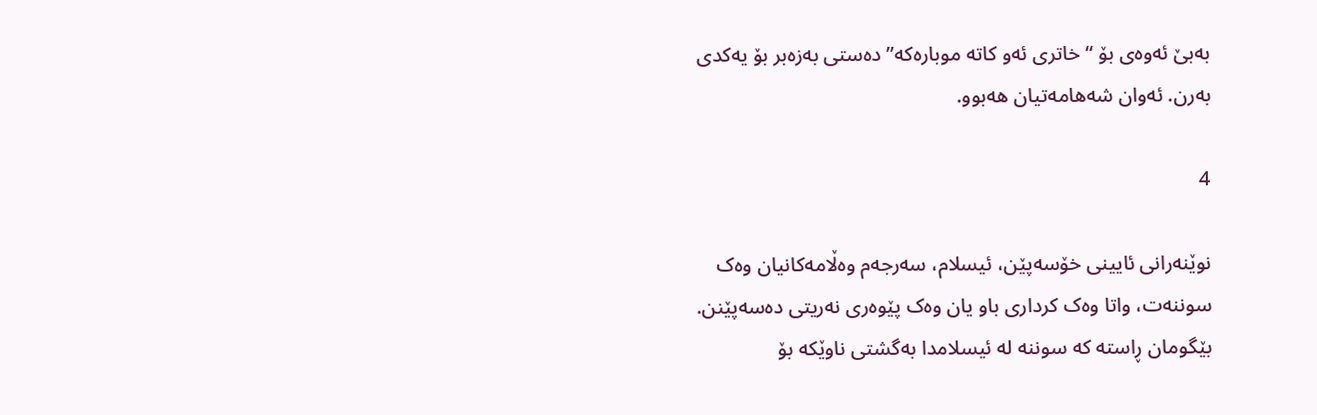بەبێ ئەوەی بۆ “خاتری ئەو کاتە موبارەکە” دەستی بەزەبر بۆ یەکدی بەرن. ئەوان شەهامەتیان هەبوو.

4

نوێنەرانی ئایینی خۆسەپێن، ئیسلام، سەرجەم وەڵامەکانیان وەک سوننەت، واتا وەک کرداری باو یان وەک پێوەری نەریتی دەسەپێنن. بێگومان ڕاستە کە سوننە لە ئیسلامدا بەگشتی ناوێکە بۆ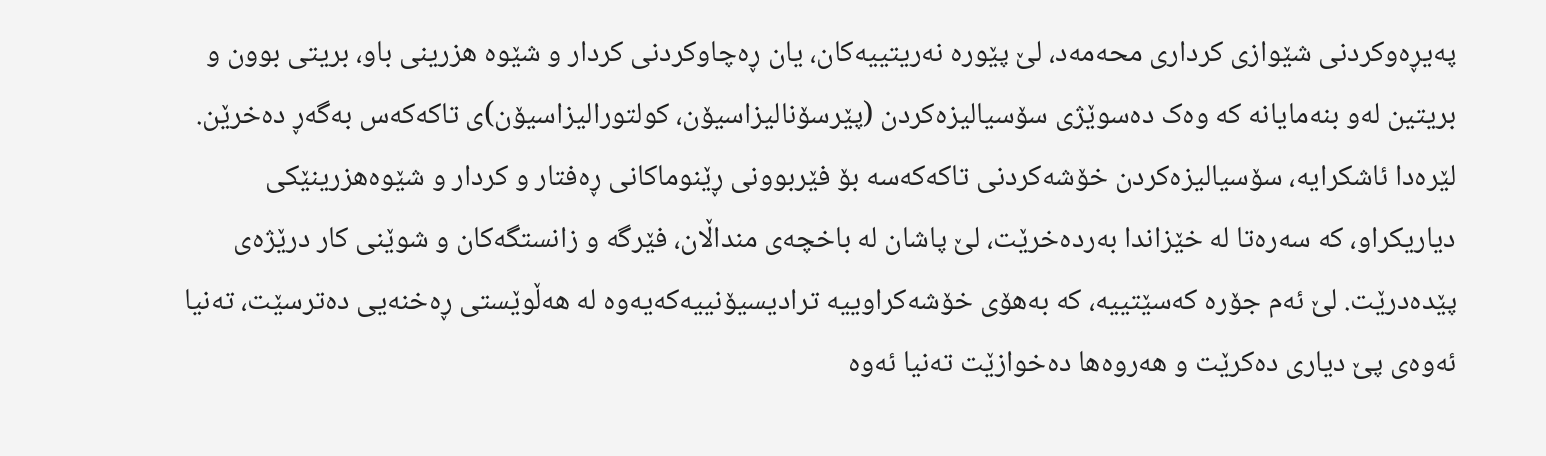پەیڕەوکردنی شێوازی کرداری محەمەد، لێ پێورە نەریتییەکان، یان ڕەچاوکردنی کردار و شێوە هزرینی باو، بریتی بوون و بریتین لەو بنەمایانە کە وەک دەسوێژی سۆسیالیزەکردن (پێرسۆنالیزاسیۆن، کولتورالیزاسیۆن)ی تاکەکەس بەگەڕ دەخرێن. لێرەدا ئاشکرایە، سۆسیالیزەکردن خۆشەکردنی تاکەکەسە بۆ فێربوونی ڕێنوماکانی ڕەفتار و کردار و شێوەهزرینێکی دیاریکراو، کە سەرەتا لە خێزاندا بەردەخرێت، لێ پاشان لە باخچەی منداڵان، فێرگە و زانستگەکان و شوێنی کار درێژەی پێدەدرێت. لێ ئەم جۆرە کەسێتییە، کە بەهۆى خۆشەکراوییە ترادیسیۆنییەکەیەوە لە هەڵوێستی ڕەخنەیی دەترسێت، تەنیا ئەوەى پێ دیارى دەکرێت و هەروەها دەخوازێت تەنیا ئەوە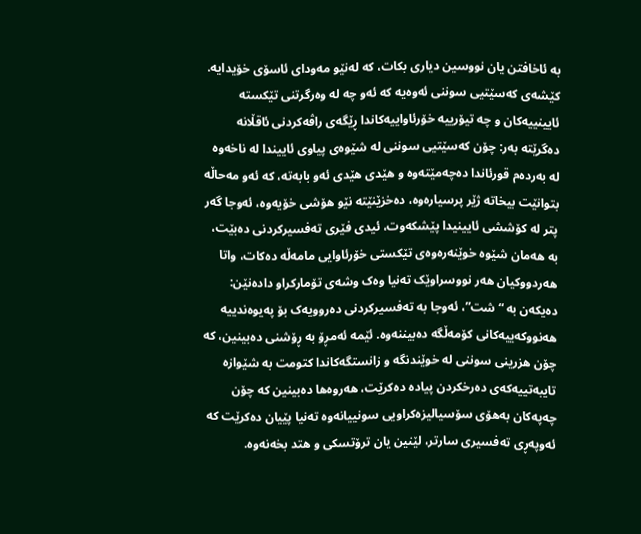بە ئاخافتن یان نووسین دیارى بکات، کە لەنێو مەوداى ئاسۆی خۆیدایە. کێشەی کەسێتیی سوننی ئەوەیە کە ئەو چە لە وەرگرتنی تێکستە ئایینییەکان و چە تیۆرییە خۆرئاواییەکاندا ڕێگەی راڤەکردنی ئاقڵانە دەگرێتە بەر: چۆن کەسێتیی سوننی لە شێوەی پیاوى ئاییندا لە ناخەوە لە بەردەم قورئاندا دەچەمێتەوە و هێدى هێدى ئەو بابەتە، کە ئەو مەحاڵە بتوانێت بیخاتە ژێر پرسیارەوە، دەخزێنێتە نێو هۆشى خۆیەوە، ئەوجا گەر پتر لە کۆششی ئایینیدا پێشکەوت، ئیدی فێری تەفسیرکردنی دەبێت، بە هەمان شێوە خوێنەرەوەی تێکستی خۆرئاوایی مامەڵە دەکات، واتا هەردووکیان هەر نووسراوێک تەنیا وەک وشەى تۆمارکراو دادەنێن: دەیکەن بە “شت”، ئەوجا بە تەفسیرکردنی دەروویەک بۆ پەیوەندییە هەنووکەییەکانی کۆمەڵگە دەبیننەوە. ئێمە ئەمڕۆ بە ڕۆشنی دەبینین، کە چۆن هزرینی سوننی لە خوێندنگە و زانستگەکاندا کتومت بە شێوازە تایبەتییەکەی دەرخکردن پیادە دەکرێت، هەروەها دەبینین کە چۆن چەپەکان بەهۆی سۆسیالیزەکراویی سونییانەوە تەنیا پێیان دەکرێت کە ئەوپەڕی تەفسیری سارتر، لێنین یان ترۆتسکی و هتد بخەنەوە.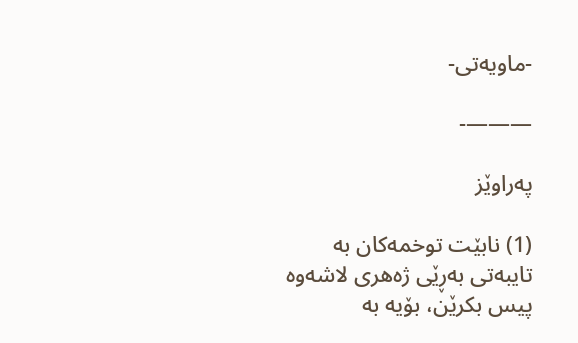-ماویەتی-

———-

پەراوێز

(1) نابێت توخمەکان بە تایبەتی بەڕێی ژەهری لاشەوە پیس بکرێن، بۆیە بە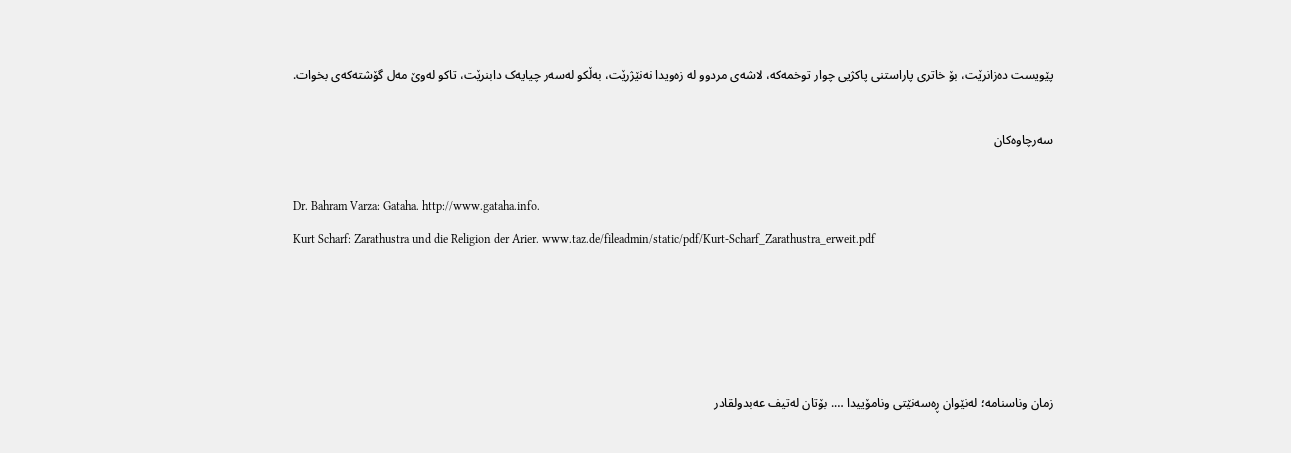پێویست دەزانرێت، بۆ خاتری پاراستنی پاکژیی چوار توخمەکە، لاشەی مردوو لە زەویدا نەنێژرێت، بەڵکو لەسەر چیایەک دابنرێت، تاکو لەوێ مەل گۆشتەکەی بخوات.

سەرچاوەکان

Dr. Bahram Varza: Gataha. http://www.gataha.info.
Kurt Scharf: Zarathustra und die Religion der Arier. www.taz.de/fileadmin/static/pdf/Kurt-Scharf_Zarathustra_erweit.pdf




زمان وناسنامە؛ لەنێوان ڕەسەنێتی ونامۆییدا …. بۆتان لەتیف عەبدولقادر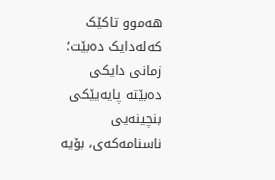هەموو تاکێک کەلەدایک دەبێت؛ زمانی دایکی دەبێتە پایەیێکی بنچینەیی ناسنامەکەی، بۆیە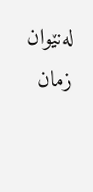لەنێوان زمان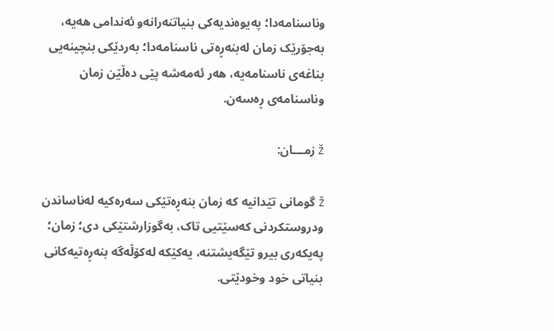وناسنامەدا؛ پەیوەندیەکی بنیاتنەرانەو ئەندامی هەیە، بەجۆرێک زمان لەبنەڕەتی ناسنامەدا؛ بەردێکی بنچینەیی بناغەی ناسنامەیە، هەر ئەمەشە پێی دەڵێن زمان وناسنامەی ڕەسەن.

ž زمـــان:

ž گومانی تێدانیە کە زمان بنەڕەتێکی سەرەکیە لەناساندن ودروستکردنی کەسێتیی تاک، بەگوزارشتێکی دی؛ زمان؛ پەیکەری بیرو تێگەیشتنە، یەکێکە لەکۆڵەگە بنەڕەتیەکانی بنیاتی خود وخودێتی.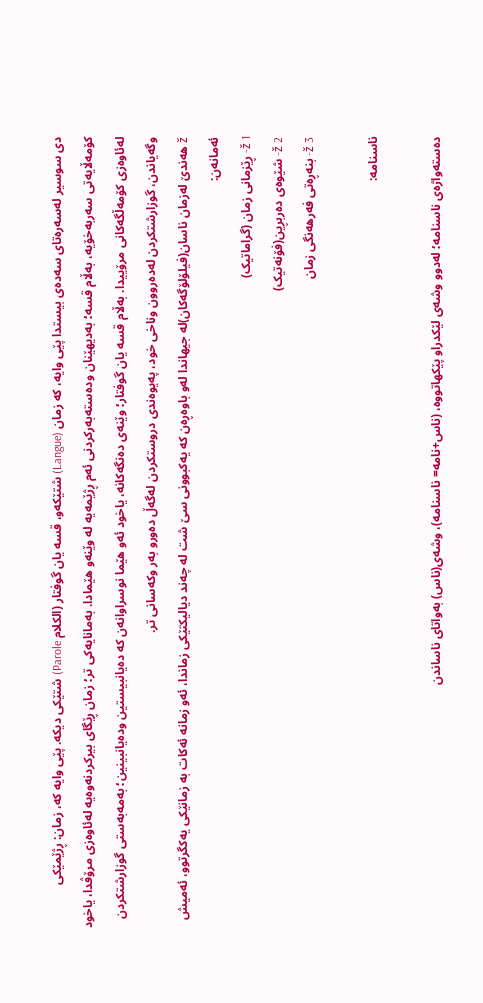دی سوسیر لەسەرەتای سەدەی بیستدا پێی وایە، کە زمان (Langue) شتێکەو، قسە یان گوفتار (الكلام Parole) شتێکی دیکە. پێی وایە کە، زمان: ڕژێمێکی کۆمەڵایەتی سەربەخۆیە، بەڵام قسە؛ بەدیهێنان ودەستەبەرکردنی ئەم ڕژێمەیە لە وێنەو هێمادا. بەمانایەکی تر؛ زمان ڕێگای بیرکردنەوەیە لەئاوەزی مرۆڤدا، یاخود لەئاوەزی کۆمەڵگەکانی مرۆییدا. بەڵام قسە یان گوفتار؛ وێنەی دەنگەکانە، یاخود ئەو هێما نوسراوانەن کە دەیانبیستین ودەیانبینین؛ بەمەبەستی گوزارشتکردن وگەیاندن، گوزارشتکردن لەدەروون وناخی خود، پەیوەندی دروستکردن لەگەڵ دەورو بەر وکەسانی تر.
ž هه‌ندێ له‌زمان ناسان(فیلۆلۆگه‌کان)له‌ جیهاندا له‌و باوه‌ڕه‌ن که‌ یه‌کبوونی سێ شت له‌ چه‌ند دیالیکتێکی زماندا، ئه‌و زمانه‌ ئه‌کات به‌ زمانێکی یه‌کگرتوو، ئه‌میش ئه‌مانه‌ن:
ž 1- ڕێزمانی زمان (گراماتیک)
ž 2- شێوه‌ی ده‌ربڕین(فۆنه‌تیک)
ž 3- بنه‌ڕه‌تی فه‌رهه‌نگی زمان

ناسنامە:

دەستەواژەی ناسنامە؛ لەدوو وشەی لێکدراو پێکهاتووە، (ناس+نامە= ناسنامە)، وشەی(ناس) بەواتای ناساندن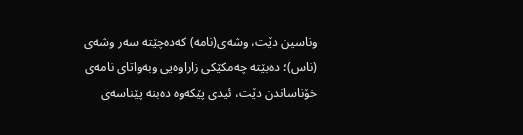وناسین دێت، وشەی(نامە) کەدەچێتە سەر وشەی (ناس)؛ دەبێتە چەمکێکی زاراوەیی وبەواتای نامەی خۆناساندن دێت، ئیدی پێکەوە دەبنە پێناسەی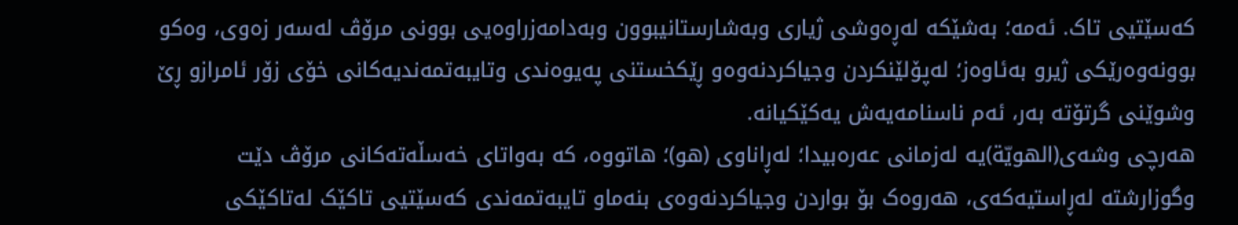کەسێتیی تاک. ئەمە؛ بەشێکە لەڕەوشی ژیاری وبەشارستانیبوون وبەدامەزراوەیی بوونی مرۆڤ لەسەر زەوی، وەکو بوونەوەرێکی ژیرو بەئاوەز؛ لەپۆلێنکردن وجیاکردنەوەو ڕێکخستنی پەیوەندی وتایبەتمەندیەکانی خۆی زۆر ئامرازو ڕێ وشوێنی گرتۆتە بەر، ئەم ناسنامەیەش یەکێکیانە.
هەرچی وشەی(الهويّة)یە لەزمانی عەرەبیدا؛ لەڕاناوی (هو)؛ هاتووە، کە بەواتای خەسڵەتەکانی مرۆڤ دێت وگوزارشتە لەڕاستیەکەی، هەروەک بۆ بواردن وجیاکردنەوەی بنەماو تایبەتمەندی کەسێتیی تاکێک لەتاکێکی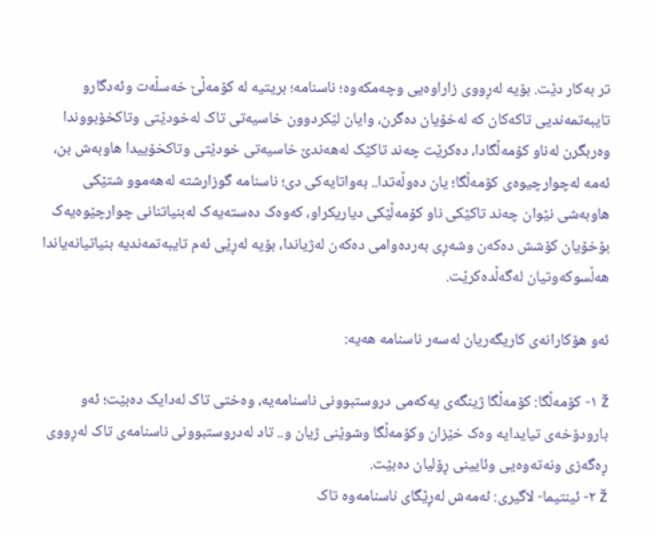تر بەکار دێت. بۆیە لەڕووی زاراوەیی وچەمکەوە؛ ناسنامە؛ بریتیە لە کۆمەڵێ خەسڵەت وئەدگارو تایبەتمەندیی تاکەکان کە لەخۆیان دەگرن، وایان لێکردوون خاسیەتی تاک لەخودێتی وتاکخۆبووندا وەربگرن لەناو کۆمەڵگادا، دەکرێت چەند تاکێک لەهەندێ خاسیەتی خودێتی وتاکخۆییدا هاوبەش بن، ئەمە لەچوارچیوەی کۆمەڵگا؛ یان دەوڵەتدا.. بەواتایەکی دی؛ ناسنامە گوزارشتە لەهەموو شتێکی هاوبەشی نێوان چەند تاکێکی ناو کۆمەڵێکی دیاریکراو، کەوەک دەستەیەک لەبنیاتنانی چوارچێوەیەک بۆخۆیان کۆشش دەکەن وشەڕی بەردەوامی دەکەن لەژیاندا، بۆیە لەڕێی ئەم تایبەتمەندیە بنیاتیانەیاندا هەڵسوکەوتیان لەگەڵدەکرێت.

ئەو هۆکارانەی کاریگەریان لەسەر ناسنامە هەیە:

ž ١- کۆمەڵگا: کۆمەڵگا ژینگەی یەکەمی دروستبوونی ناسنامەیە، وەختی تاک لەدایک دەبێت؛ ئەو بارودۆخەی تیایدایە وەک خێزان وکۆمەڵگا وشوێنی ژیان و.. تاد لەدروستبوونی ناسنامەی تاک لەڕووی ڕەگەزی ونەتەوەیی وئایینی ڕۆلیان دەبێت.
ž ٢- ئینتیما- لاگیری: ئەمەش لەڕێگای ناسنامەوە تاک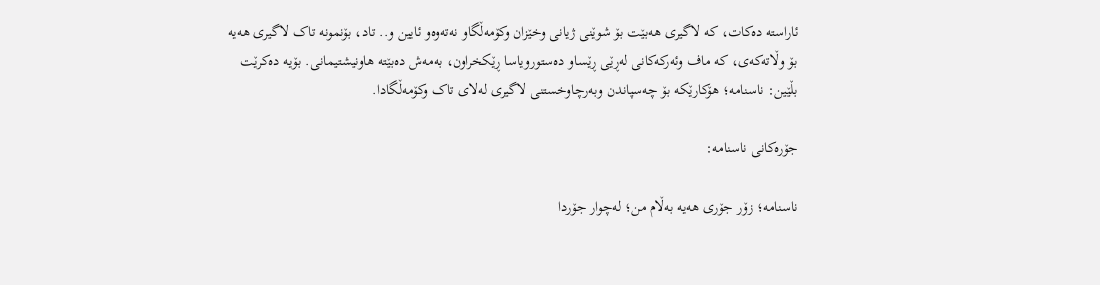ئاراستە دەکات، کە لاگیری هەبێت بۆ شوێنی ژیانی وخێزان وکۆمەڵگاو نەتەوەو ئایین و.. تاد، بۆنمونە تاک لاگیری هەیە بۆ وڵاتەکەی، کە ماف وئەرکەکانی لەڕێی ڕێساو دەستورویاسا ڕێکخراون، بەمەش دەبێتە هاونیشتیمانی. بۆیە دەکرێت بڵێین: ناسنامە؛ هۆکارێکە بۆ چەسپاندن وبەرچاوخستنی لاگیری لەلای تاک وکۆمەڵگادا.

جۆرەکانی ناسنامە:

ناسنامە؛ زۆر جۆری هەیە بەڵام من؛ لەچوار جۆردا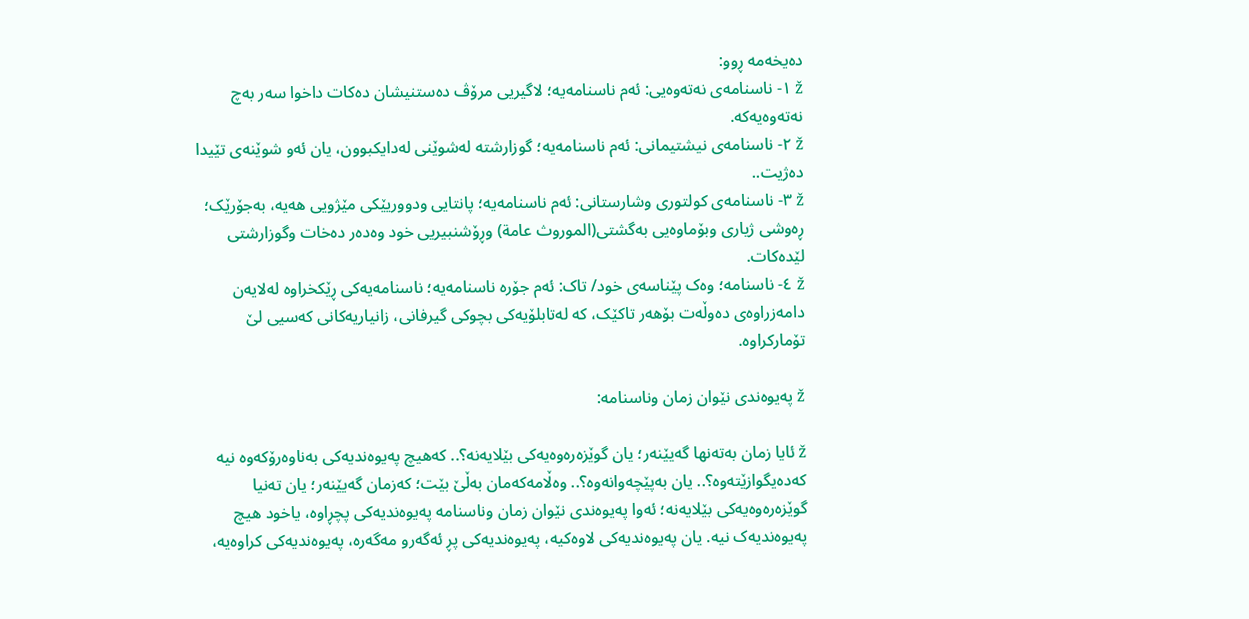دەیخەمە ڕوو:
ž ١- ناسنامەی نەتەوەیی: ئەم ناسنامەیە؛ لاگیریی مرۆڤ دەستنیشان دەکات داخوا سەر بەچ نەتەوەیەکە.
ž ٢- ناسنامەی نیشتیمانی: ئەم ناسنامەیە؛ گوزارشتە لەشوێنی لەدایکبوون، یان ئەو شوێنەی تێیدا دەژیت..
ž ٣- ناسنامەی کولتوری وشارستانی: ئەم ناسنامەیە؛ پانتایی ودووریێکی مێژویی هەیە، بەجۆرێک؛ ڕەوشی ژیاری وبۆماوەیی بەگشتی(الموروث عامة) وڕۆشنبیریی خود وەدەر دەخات وگوزارشتی لێدەکات.
ž ٤- ناسنامە؛ وەک پێناسەی خود/ تاک: ئەم جۆرە ناسنامەیە؛ ناسنامەیەکی ڕێکخراوە لەلایەن دامەزراوەی دەوڵەت بۆهەر تاکێک، کە لەتابلۆیەکی بچوکی گیرفانی، زانیاریەکانی کەسیی لێ تۆمارکراوە.

ž پەیوەندی نێوان زمان وناسنامە:

ž ئایا زمان بەتەنها گەیێنەر؛ یان گوێزەرەوەیەکی بێلایەنە؟.. کەهیچ پەیوەندیەکی بەناوەرۆکەوە نیە کەدەیگوازێتەوە؟.. یان بەپێچەوانەوە؟.. وەڵامەکەمان بەڵێ بێت؛ کەزمان گەیێنەر؛ یان تەنیا گوێزەرەوەیەکی بێلایەنە؛ ئەوا پەیوەندی نێوان زمان وناسنامە پەیوەندیەکی پچڕاوە، یاخود هیچ پەیوەندیەک نیە. یان پەیوەندیەکی لاوەکیە، پەیوەندیەکی پڕ ئەگەرو مەگەرە، پەیوەندیەکی کراوەیە،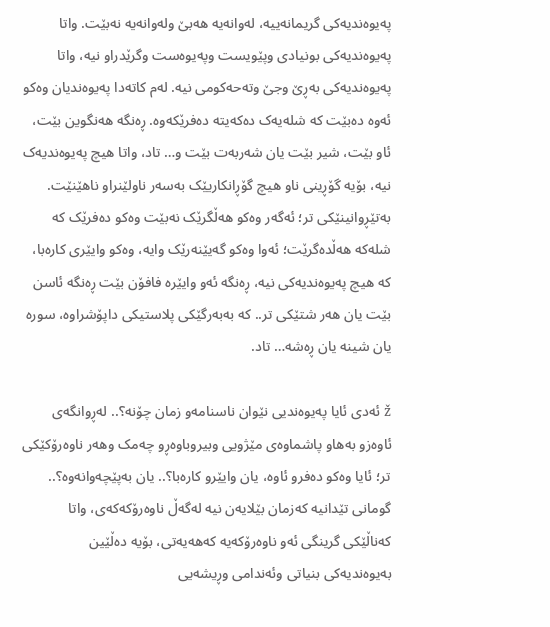پەیوەندیەکی گریمانەییە، لەوانەیە هەبێ ولەوانەیە نەبێت. واتا پەیوەندیەکی بونیادی وپێویست وپەیوەست وگرێدراو نیە، واتا پەیوەندیەکی بەڕێ وجێ وتەحەکومی نیە. لەم کاتەدا پەیوەندیان وەکو ئەوە دەبێت کە شلەیەک دەکەیتە دەفرێکەوە. ڕەنگە هەنگوین بێت، ئاو بێت، شیر بێت یان شەربەت بێت و… تاد، واتا هیچ پەیوەندیەک نیە، بۆیە گۆڕینی ناو هیچ گۆڕانکاریێک بەسەر ناولێنراو ناهێنێت. بەتێڕوانینێکی تر؛ ئەگەر وەکو هەڵگرێک نەبێت وەکو دەفرێک کە شلەکە هەڵدەگرێت؛ ئەوا وەکو گەیێنەرێک وایە، وەکو وایێری کارەبا، کە هیچ پەیوەندیەکی نیە، ڕەنگە ئەو وایێرە فافۆن بێت ڕەنگە ئاسن بێت یان هەر شتێکی تر.. کە بەبەرگێکی پلاستیکی داپۆشراوە، سورە یان شینە یان ڕەشە… تاد.

ž ئەدی ئایا پەیوەندیی نێوان ناسنامەو زمان چۆنە؟.. لەڕوانگەی ئاوەزو بەهاو پاشماوەی مێژویی وبیروباوەڕو چەمک وهەر ناوەرۆکێکی تر؛ ئایا وەکو دەفرو ئاوە، یان وایێرو کارەبا؟.. یان بەپێچەوانەوە؟..
گومانی تێدانیە کەزمان بێلایەن نیە لەگەڵ ناوەرۆکەکەی، واتا کەناڵێکی گرینگی ئەو ناوەرۆکەیە کەهەیەتی، بۆیە دەڵێین بەیوەندیەکی بنیاتی وئەندامی وڕیشەیی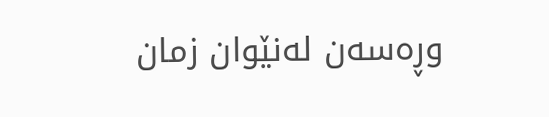وڕەسەن لەنێوان زمان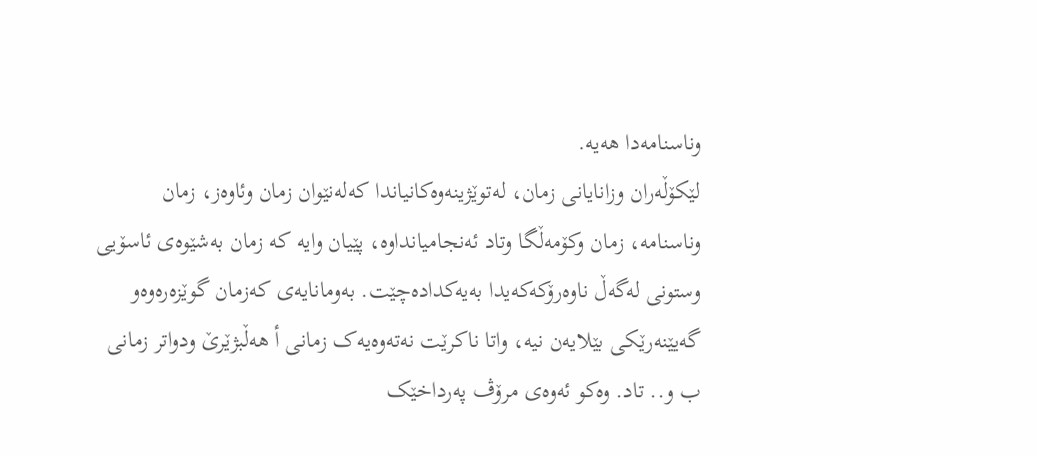وناسنامەدا هەیە.
لێکۆڵەران وزانایانی زمان، لەتوێژینەوەکانیاندا کەلەنێوان زمان وئاوەز، زمان وناسنامە، زمان وکۆمەڵگا وتاد ئەنجامیانداوە، پێیان وایە کە زمان بەشێوەی ئاسۆیی وستونی لەگەڵ ناوەرۆکەکەیدا بەیەکدادەچێت. بەومانایەی کەزمان گوێزەرەوەو گەیێنەرێکی بێلایەن نیە، واتا ناکرێت نەتەوەیەک زمانی أ هەڵبژێرێ ودواتر زمانی ب و.. تاد. وەکو ئەوەی مرۆڤ پەرداخێک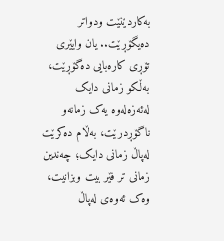بەکاردێنێت ودواتر دەیگۆڕێت.. یان وایێری تۆڕی کارەبایی دەگۆڕێت، بەڵکو زمانی دایک لەئەزەلەوە یەک زمانەو ناگۆڕدرێت، بەڵام دەکرێت لەپاڵ زمانی دایک؛ چەندین زمانی تر فێر بیت وبزانیت، وەک ئەوەی لەپاڵ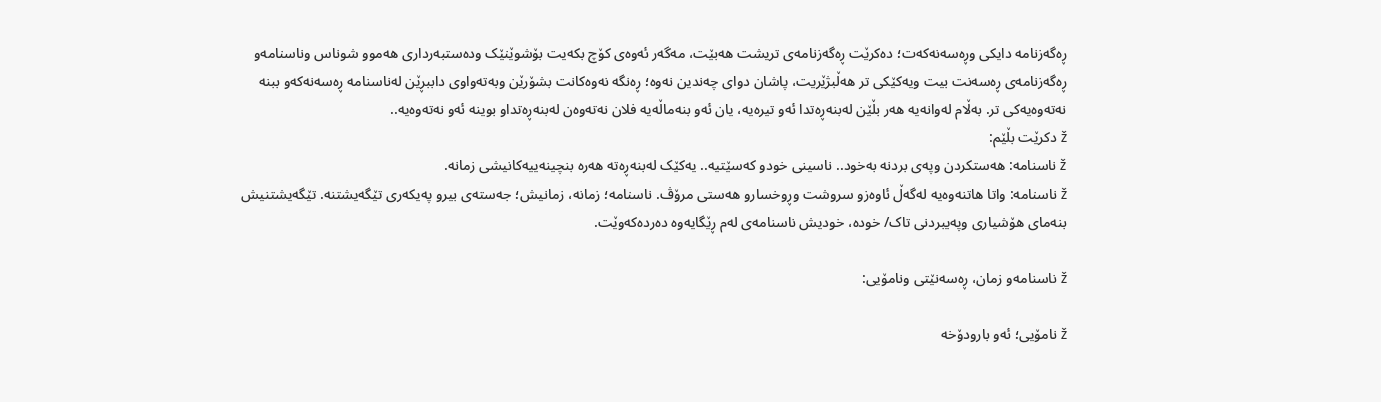ڕەگەزنامە دایکی وڕەسەنەکەت؛ دەکرێت ڕەگەزنامەی تریشت هەبێت، مەگەر ئەوەی کۆچ بکەیت بۆشوێنێک ودەستبەرداری هەموو شوناس وناسنامەو ڕەگەزنامەی ڕەسەنت بیت ویەکێکی تر هەڵبژێریت، پاشان دوای چەندین نەوە؛ ڕەنگە نەوەکانت بشۆرێن وبەتەواوی داببڕێن لەناسنامە ڕەسەنەکەو ببنە نەتەوەیەکی تر. بەڵام لەوانەیە هەر بڵێن لەبنەڕەتدا ئەو تیرەیە، یان ئەو بنەماڵەیە فلان نەتەوەن لەبنەڕەتداو بوینە ئەو نەتەوەیە..
ž دکرێت بڵێم:
ž ناسنامە: هەستکردن وپەی بردنە بەخود.. ناسینی خودو کەسێتیە.. یەکێک لەبنەڕەتە هەرە بنچینەییەکانیشی زمانە.
ž ناسنامە: واتا هاتنەوەیە لەگەڵ ئاوەزو سروشت وڕوخسارو هەستی مرۆڤ. ناسنامە؛ زمانە، زمانیش؛ جەستەی بیرو پەیکەری تێگەیشتنە. تێگەیشتنیش بنەمای هۆشیاری وپەیبردنی تاک/ خودە، خودیش ناسنامەی لەم ڕێگایەوە دەردەکەوێت.

ž ناسنامەو زمان، ڕەسەنێتی ونامۆیی:

ž نامۆیی؛ ئەو بارودۆخە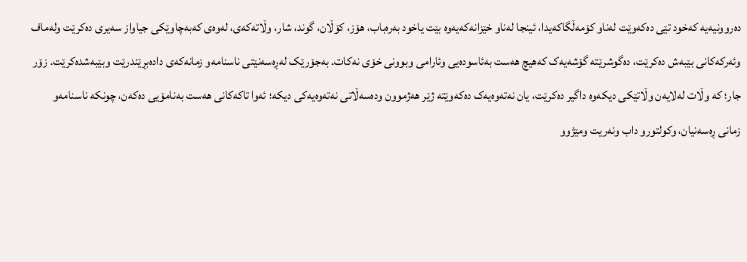دەروونیەیە کەخود تێی دەکەوێت لەناو کۆمەڵگاکەیدا، ئینجا لەناو خێزانەکەیەوە بێت یاخود بەرەباب، هۆز، کۆڵان، گوند، شار، وڵاتەکەی، لەوەی کەبەچاوێکی جیاواز سەیری دەکرێت ولەماف وئەرکەکانی بێبەش دەکرێت، دەگوشرێتە گۆشەیەک کەهیچ هەست بەئاسودەیی وئارامی وبوونی خۆی نەکات. بەجۆرێک لەڕەسەنێتی ناسنامەو زمانەکەی دادەبڕێندرێت وبێبەشدەکرێت. زۆر جار؛ کە وڵات لەلایەن وڵاتێکی دیکەوە داگیر دەکرێت، یان نەتەوەیەک دەکەوێتە ژێر هەژموون ودەسەڵاتی نەتەوەیەکی دیکە؛ ئەوا تاکەکانی هەست بەنامۆیی دەکەن، چونکە ناسنامەو زمانی ڕەسەنیان، وکولتورو داب ونەریت ومێژوو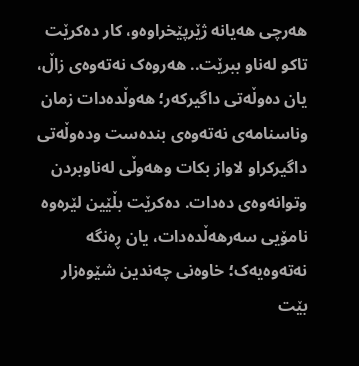هەرچی هەیانە ژێرپێخراوەو، کار دەکرێت تاکو لەناو ببرێت.. هەروەک نەتەوەی زاڵ، یان دەوڵەتی داگیرکەر؛ هەوڵدەدات زمان وناسنامەی نەتەوەی بندەست ودەوڵەتی داگیرکراو لاواز بکات وهەوڵی لەناوبردن وتوانەوەی دەدات. دەکرێت بڵێین لێرەوە نامۆیی سەرهەڵدەدات، یان ڕەنگە نەتەوەیەک؛ خاوەنی چەندین شێوەزار بێت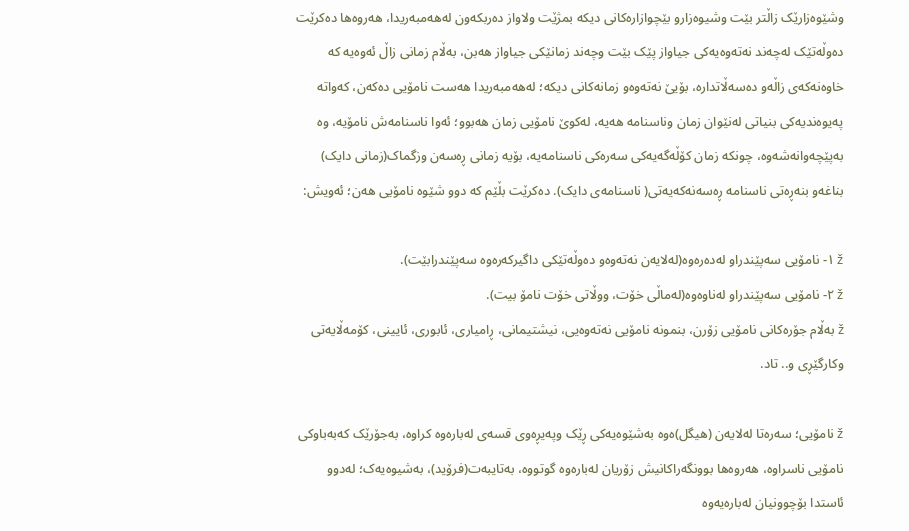وشێوەزارێک زاڵتر بێت وشیوەزارو بێچوازارەکانی دیکە بمژێت ولاواز دەربکەون لەهەمبەریدا، هەروەها دەکرێت دەوڵەتێک لەچەند نەتەوەیەکی جیاواز پێک بێت وچەند زمانێکی جیاواز هەبن، بەڵام زمانی زاڵ ئەوەیە کە خاوەنەکەی زاڵەو دەسەڵاتدارە، بۆیێ نەتەوەو زمانەکانی دیکە؛ لەهەمبەریدا هەست نامۆیی دەکەن، کەواتە پەیوەندیەکی بنیاتی لەنێوان زمان وناسنامە هەیە، لەکوێ نامۆیی زمان هەبوو؛ ئەوا ناسنامەش نامۆیە، وە بەپێچەوانەشەوە، چونکە زمان کۆڵەگەیەکی سەرەکی ناسنامەیە، بۆیە زمانی ڕەسەن وزگماک(زمانی دایک) بناغەو بنەڕەتی ناسنامە ڕەسەنەکەیەتی( ناسنامەی دایک). دەکرێت بڵێم کە دوو شێوە نامۆیی هەن؛ ئەویش:

ž ١- نامۆیی سەپێندراو لەدەرەوە(لەلایەن نەتەوەو دەوڵەتێکی داگیرکەرەوە سەپێندرابێت).
ž ٢- نامۆیی سەپێندراو لەناوەوە(لەماڵی خۆت، ووڵاتی خۆت نامۆ بیت).
ž بەڵام جۆرەکانی نامۆیی زۆرن، بنمونە نامۆیی نەتەوەیی، نیشتیمانی، ڕامیاری، ئابوری، ئایینی، کۆمەڵایەتی وکارگێڕی و.. تاد.

ž نامۆیی؛ سەرەتا لەلایەن (هیگل)ەوە بەشێوەیەکی ڕێک وپەیڕەوی قسەی لەبارەوە کراوە، بەجۆرێک کەبەباوکی نامۆیی ناسراوە، هەروەها بوونگەراکانیش زۆریان لەبارەوە گوتووە، بەتایبەت(فرۆید)، بەشیوەیەک؛ لەدوو ئاستدا بۆچوونیان لەبارەیەوە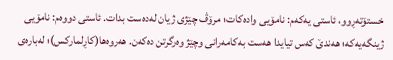خستۆتەڕوو، ئاستی یەکەم: نامۆیی وادەکات؛ مرۆڤ چێژی ژیان لەدەست بدات. ئاستی دووەم: نامۆیی ژینگەیەکە؛ هەندێ کەس تیایدا هەست بەکامەرانی وچێژ وەرگرتن دەکەن. هەروەها(کاڕلمارکس)؛ لەبارەی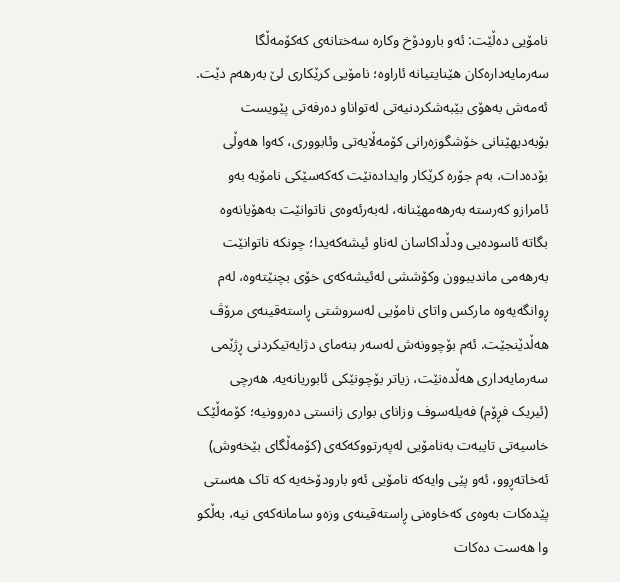نامۆیی دەڵێت: ئەو بارودۆخ وکارە سەختانەی کەکۆمەڵگا سەرمایەدارەکان هێنایتیانە ئاراوە؛ نامۆیی کرێکاری لێ بەرهەم دێت. ئەمەش بەهۆی بێبەشکردنیەتی لەتواناو دەرفەتی پێویست بۆبەدیهێنانی خۆشگوزەرانی کۆمەڵایەتی وئابووری، کەوا هەوڵی بۆدەدات، بەم جۆرە کرێکار وایدادەنێت کەکەسێکی نامۆیە بەو ئامرازو کەرستە بەرهەمهێنانە، لەبەرئەوەی ناتوانێت بەهۆیانەوە بگاتە ئاسودەیی ودڵداکاسان لەناو ئیشەکەیدا؛ چونکە ناتوانێت بەرهەمی ماندیبوون وکۆششی لەئیشەکەی خۆی بچنێتەوە، لەم ڕوانگەیەوە مارکس واتای نامۆیی لەسروشتی ڕاستەقینەی مرۆڤ هەڵدێنجێت. ئەم بۆچوونەش لەسەر بنەمای دژایەتیکردنی ڕژێمی سەرمایەداری هەڵدەنێت، زیاتر بۆچونێکی ئابوریانەیە. هەرچی (ئیریک فڕۆم) فەیلەسوف وزانای بواری زانستی دەروونیە؛ کۆمەڵێک خاسیەتی تایبەت بەنامۆیی لەپەرتووکەکەی (کۆمەڵگای بێخەوش) ئەخاتەڕوو، ئەو پێی وایەکە نامۆیی ئەو بارودۆخەیە کە تاک هەستی پێدەکات بەوەی کەخاوەنی ڕاستەقینەی وزەو سامانەکەی نیە، بەڵکو وا هەست دەکات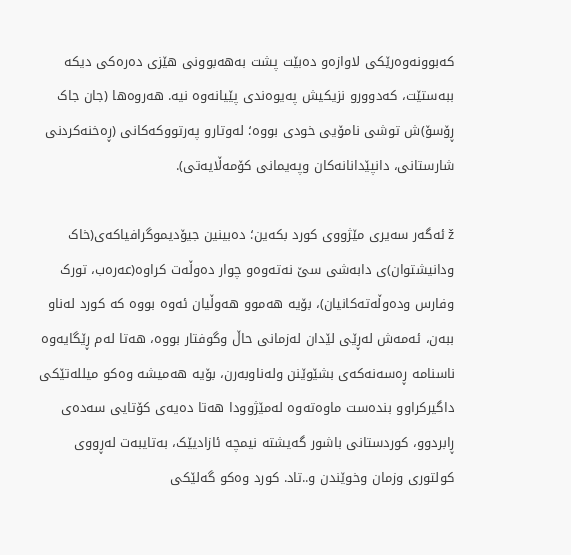کەبوونەوەرێکی لاوازەو دەبێت پشت بەهەبوونی هێزی دەرەکی دیکە ببەستێت، کەدوورو نزیکیش پەیوەندی پێیانەوە نیە. هەروەها (جان جاک ڕۆسۆ)ش توشی نامۆیی خودی بووە؛ لەوتارو پەرتووکەکانی (ڕەخنەکردنی شارستانی، دانپێدانانەکان وپەیمانی کۆمەڵایەتی).

ž ئەگەر سەیری مێژووی کورد بکەین؛ دەبینین جیۆدیموگرافیاکەی(خاک ودانیشتوان)ی دابەشی سێ نەتەوەو چوار دەوڵەت کراوە(عەرەب، تورک وفارس ودەوڵەتەکانیان)، بۆیە هەموو هەوڵیان ئەوە بووە کە کورد لەناو ببەن، ئەمەش لەڕێی لێدان لەزمانی حاڵ وگوفتار بووە، هەتا لەم ڕێگایەوە ناسنامە ڕەسەنەکەی بشێوێنن ولەناوبەرن، بۆیە هەمیشە وەکو میللەتێکی داگیرکراوو بندەست ماوەتەوە لەمێژوودا هەتا دەیەی کۆتایی سەدەی ڕابردوو، کوردستانی باشور گەیشتە نیمچە ئازادیێک، بەتایبەت لەڕووی کولتوری وزمان وخوێندن و..تاد. کورد وەکو گەلێکی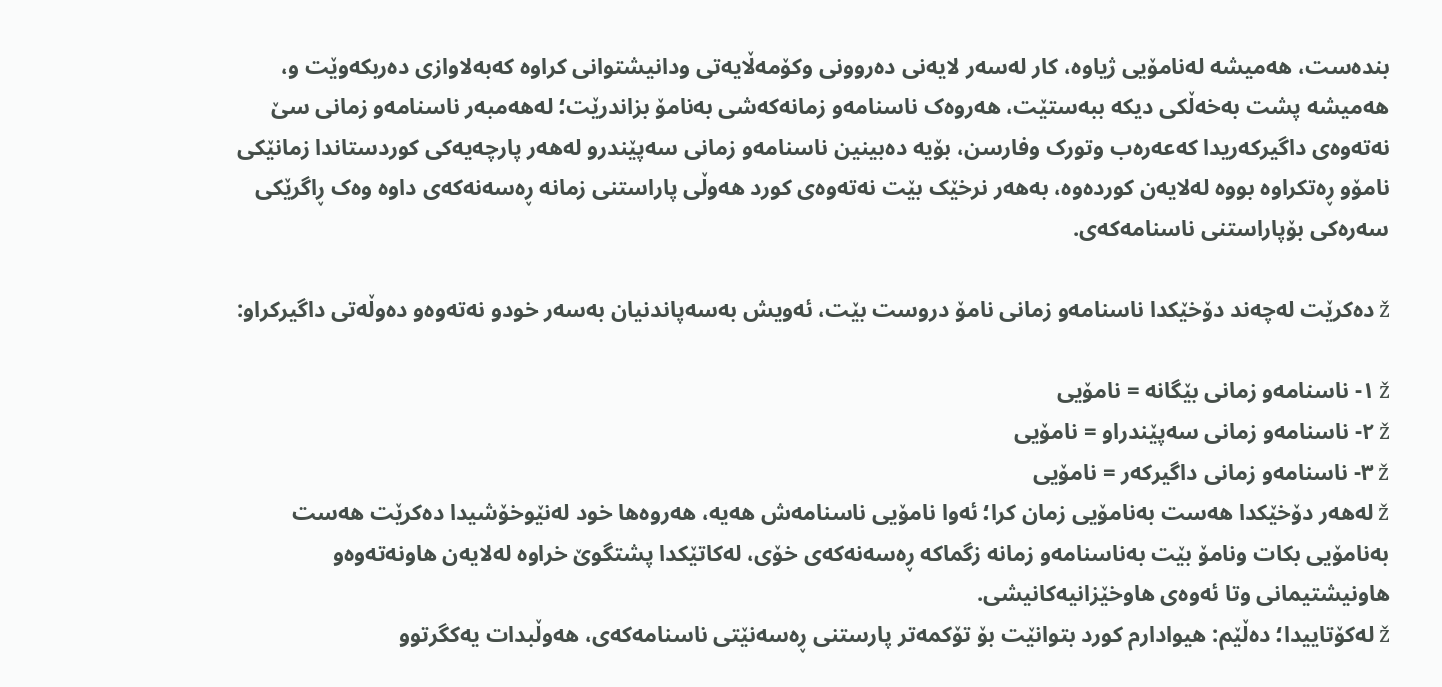بندەست، هەمیشە لەنامۆیی ژیاوە، کار لەسەر لایەنی دەروونی وکۆمەڵایەتی ودانیشتوانی کراوە کەبەلاوازی دەربکەوێت و، هەمیشە پشت بەخەڵکی دیکە ببەستێت، هەروەک ناسنامەو زمانەکەشی بەنامۆ بزاندرێت؛ لەهەمبەر ناسنامەو زمانی سێ نەتەوەی داگیرکەریدا کەعەرەب وتورک وفارسن، بۆیە دەبینین ناسنامەو زمانی سەپێندرو لەهەر پارچەیەکی کوردستاندا زمانێکی نامۆو ڕەتکراوە بووە لەلایەن کوردەوە، بەهەر نرخێک بێت نەتەوەی کورد هەوڵی پاراستنی زمانە ڕەسەنەکەی داوە وەک ڕاگرێکی سەرەکی بۆپاراستنی ناسنامەکەی.

ž دەکرێت لەچەند دۆخێکدا ناسنامەو زمانی نامۆ دروست بێت، ئەویش بەسەپاندنیان بەسەر خودو نەتەوەو دەوڵەتی داگیرکراو:

ž ١- ناسنامەو زمانی بێگانە = نامۆیی
ž ٢- ناسنامەو زمانی سەپێندراو = نامۆیی
ž ٣- ناسنامەو زمانی داگیرکەر = نامۆیی
ž لەهەر دۆخێکدا هەست بەنامۆیی زمان کرا؛ ئەوا نامۆیی ناسنامەش هەیە، هەروەها خود لەنێوخۆشیدا دەکرێت هەست بەنامۆیی بکات ونامۆ بێت بەناسنامەو زمانە زگماکە ڕەسەنەکەی خۆی، لەکاتێکدا پشتگوێ خراوە لەلایەن هاونەتەوەو هاونیشتیمانی وتا ئەوەی هاوخێزانیەکانیشی.
ž لەکۆتاییدا؛ دەڵێم: هیوادارم کورد بتوانێت بۆ تۆکمەتر پارستنی ڕەسەنێتی ناسنامەکەی، هەوڵبدات یەکگرتوو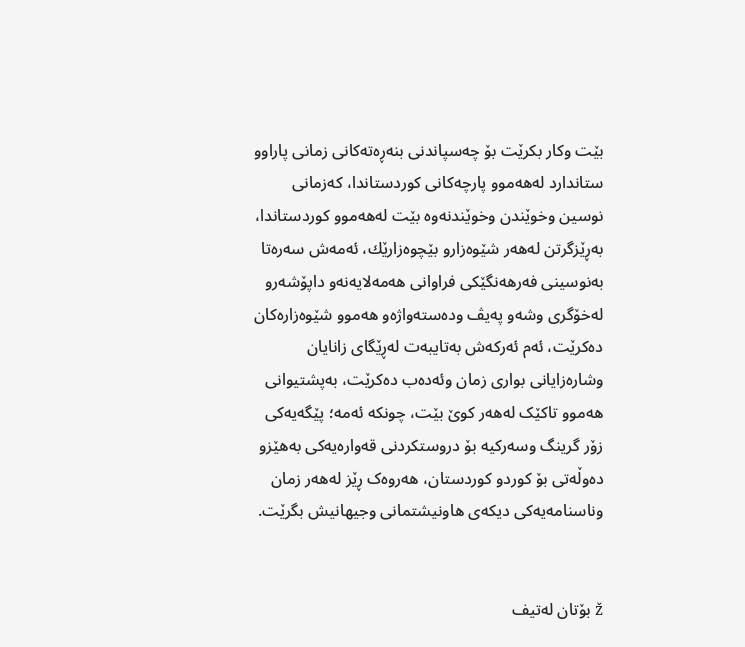بێت وکار بکرێت بۆ چەسپاندنی بنەڕەتەکانی زمانی پاراوو ستاندارد لەهەموو پارچەکانی کوردستاندا، کەزمانی نوسین وخوێندن وخوێندنەوە بێت لەهەموو کوردستاندا، بەڕێزگرتن لەهەر شێوەزارو بێچوەزارێك، ئەمەش سەرەتا بەنوسینی فەرهەنگێکی فراوانی هەمەلایەنەو داپۆشەرو لەخۆگری وشەو پەیڤ ودەستەواژەو هەموو شێوەزارەکان دەکرێت، ئەم ئەرکەش بەتایبەت لەڕێگای زانایان وشارەزایانی بواری زمان وئەدەب دەکرێت، بەپشتیوانی هەموو تاکێک لەهەر کوێ بێت، چونکە ئەمە؛ پێگەیەکی زۆر گرینگ وسەرکیە بۆ دروستکردنی قەوارەیەکی بەهێزو دەوڵەتی بۆ کوردو کوردستان، هەروەک ڕێز لەهەر زمان وناسنامەیەکی دیکەی هاونیشتمانی وجیهانیش بگرێت.


ž بۆتان لەتیف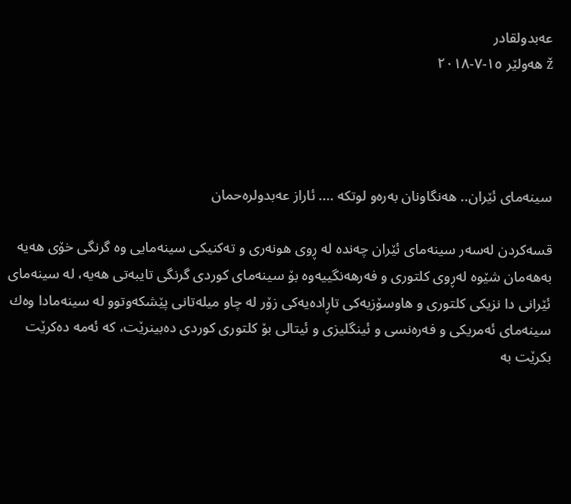عەبدولقادر
ž هەولێر ١٥-٧-٢٠١٨




سینه‌مای ئێران.. هه‌نگاونان به‌ره‌و لوتكه‌ …. ئاراز عه‌بدولره‌حمان

قسه‌كردن له‌سه‌ر سینه‌مای ئێران چه‌نده‌ له‌ ڕوی هونه‌ری و ته‌كنیكی سینه‌مایی وه‌ گرنگی خۆی هه‌یه‌ به‌هه‌مان شێوه‌ له‌ڕوی كلتوری و فه‌رهه‌نگییه‌وه‌ بۆ سینه‌مای كوردی گرنگی تایبه‌تی هه‌یه‌، له‌ سینه‌مای ئێرانی دا نزیكی كلتوری و هاوسۆزیه‌كی تاڕاده‌یه‌كی زۆر له‌ چاو میله‌تانی پێشكه‌وتوو له‌ سینه‌مادا وه‌ك سینه‌مای ئه‌مریكی و فه‌ره‌نسی و ئینگلیزی و ئیتالی بۆ كلتوری كوردی ده‌بینرێت، كه‌ ئه‌مه‌ ده‌كرێت بكرێت به‌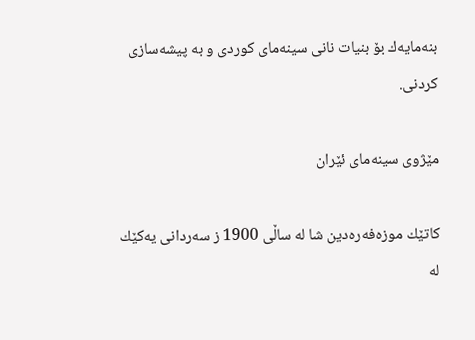بنه‌مایه‌ك بۆ بنیات نانی سینه‌مای كوردی و به‌ پیشه‌سازی كردنی.

مێژوی سینه‌مای ئێران

كاتێك موزه‌فه‌ره‌دین شا له‌ ساڵی 1900 ز سه‌ردانی یه‌كێك له‌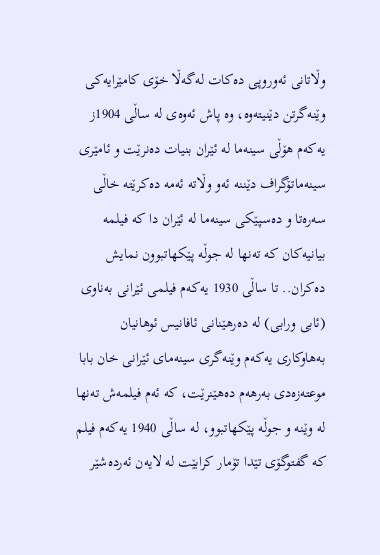وڵاتانی ئه‌وروپی ده‌كات له‌گه‌ڵا خۆی كامێرایه‌كی وێنه‌گرتن دێنیته‌وه‌، وه‌ پاش ئه‌وه‌ی له‌ ساڵی 1904ز یه‌كه‌م هۆڵی سینه‌ما له‌ ئێران بنیات ده‌نرێت و ئامێری سینه‌ماتۆگراف دێننه‌ ئه‌و وڵاته‌ ئه‌مه‌ ده‌كرێته‌ خاڵی سه‌ره‌تا و ده‌سپێكی سینه‌ما له‌ ئێران دا كه‌ فیلمه‌ بیانیه‌كان كه‌ ته‌نها له‌ جوڵه‌ پێكهاتبوون نمایش ده‌كران.. تا ساڵی 1930 یه‌كه‌م فیلمی ئێرانی به‌ناوی (ئابی ورابی) له‌ ده‌رهێنانی ئافانیس ئوهانیان به‌هاوكاری یه‌كه‌م وێنه‌گری سینه‌مای ئێرانی خان بابا موعته‌زه‌دی به‌رهه‌م ده‌هێنرێت، كه‌ ئه‌م فیلمه‌ش ته‌نها له‌ وێنه‌ و جوڵه‌ پێكهاتبوو، له‌ ساڵی 1940 یه‌كه‌م فیلم كه‌ گفتوگۆی تێدا تۆمار كرابێت له‌ لایه‌ن ئه‌رده‌شێر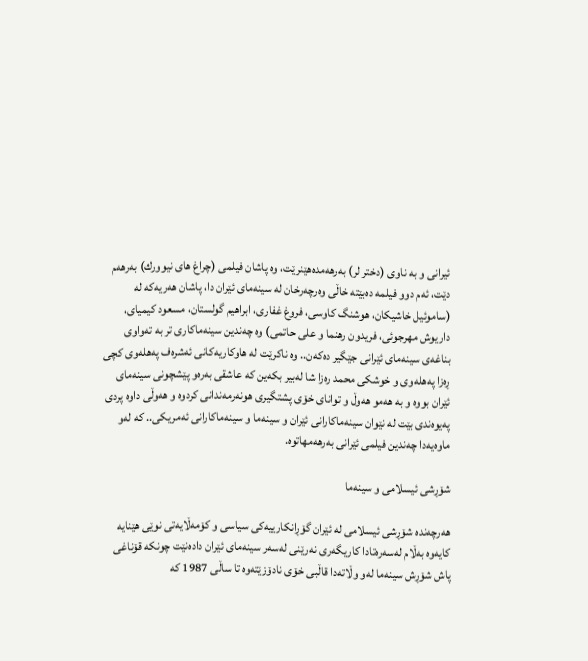ئیرانی و به‌ ناوی (دختر لر) به‌رهه‌مده‌هێنرێت، وه‌ پاشان فیلمی (چراغ های نیوورك) به‌رهه‌م دێت، ئه‌م دوو فیلمه‌ ده‌بێته‌ خاڵی وه‌رچه‌رخان له‌ سینه‌مای ئێران دا، پاشان هه‌ریه‌كه‌ له‌ (ساموئیل خاشیكان، هوشنگ كاوسی، فروغ غفاری، ابراهیم گولستان، مسعود كیمیای، داریوش مهرجوئی، فریدون رهنما و علی حاتمی) وه‌ چه‌ندین سینه‌ماكاری تر به‌ ته‌واوی بناغه‌ی سینه‌مای ئێرانی جێگیر ده‌كه‌ن.. وه‌ ناكرێت له‌ هاوكاریه‌كانی ئه‌شره‌ف په‌هله‌وی كچی ڕه‌زا په‌هله‌وی و خوشكی محمد ره‌زا شا له‌بیر بكه‌ین كه‌ عاشقی به‌ره‌و پێشچونی سینه‌مای ئێران بووه‌ و به‌ هه‌مو هه‌وڵ و توانای خۆی پشتگیری هونه‌رمه‌ندانی كردوه‌ و هه‌وڵی داوه‌ پردی په‌یوه‌ندی بێت له‌ نێوان سینه‌ماكارانی ئێران و سینه‌ما و سینه‌ماكارانی ئه‌مریكی.. كه‌ له‌و ماوه‌یه‌دا چه‌ندین فیلمی ئێرانی به‌رهه‌مهاتوه‌.

شۆڕشی ئیسلامی و سینه‌ما

هه‌رچه‌نده‌ شۆڕشی ئیسلامی له‌ ئێران گۆڕانكارییه‌كی سیاسی و كۆمه‌ڵایه‌تی نوێی هێنایه‌ كایه‌وه‌ به‌ڵام له‌سه‌ره‌تادا كاریگه‌ری نه‌رێنی له‌سه‌ر سینه‌مای ئێران داده‌نێت چونكه‌ قۆناغی پاش شۆڕش سینه‌ما له‌و وڵاته‌دا قاڵبی خۆی نادۆزێته‌وه‌ تا ساڵی 1987 كه‌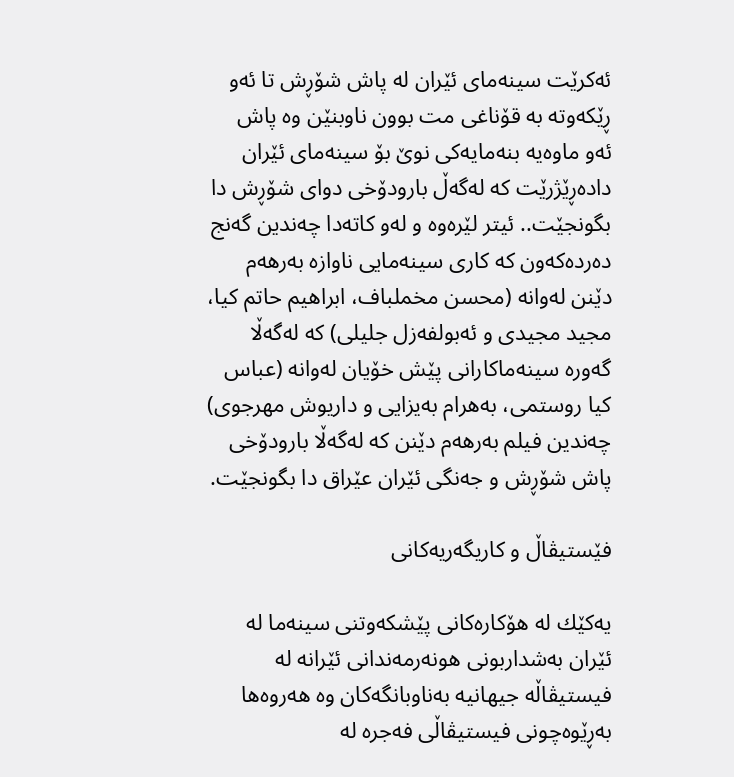ئه‌كرێت سینه‌مای ئێران له‌ پاش شۆڕش تا ئه‌و ڕێكه‌وته‌ به‌ قۆناغی مت بوون ناوبنێن وه‌ پاش ئه‌و ماوه‌یه‌ بنه‌مایه‌كی نوێ بۆ سینه‌مای ئێران داده‌ڕێژرێت كه‌ له‌گه‌ڵ بارودۆخی دوای شۆڕش دا بگونجێت.. ئیتر لێره‌وه‌ و له‌و كاته‌دا چه‌ندین گه‌نج ده‌رده‌كه‌ون كه‌ كاری سینه‌مایی ناوازه‌ به‌رهه‌م دێنن له‌وانه‌ (محسن مخملباف، ابراهیم حاتم كیا، مجید مجیدی و ئه‌بولفه‌زل جلیلی) كه‌ له‌گه‌ڵا گه‌وره‌ سینه‌ماكارانی پێش خۆیان له‌وانه‌ (عباس كیا روستمی، به‌هرام به‌یزایی و داریوش مهرجوی) چه‌ندین فیلم به‌رهه‌م دێنن كه‌ له‌گه‌ڵا بارودۆخی پاش شۆڕش و جه‌نگی ئێران عێراق دا بگونجێت.

فێستیڤاڵ و كاریگه‌ریه‌كانی

یه‌كێك له‌ هۆكاره‌كانی پێشكه‌وتنی سینه‌ما له‌ ئێران به‌شداربونی هونه‌رمه‌ندانی ئێرانه‌ له‌ فیستیڤاڵه‌ جیهانیه‌ به‌ناوبانگه‌كان وه‌ هه‌روه‌ها به‌ڕێوه‌چونی فیستیڤاڵی فه‌جره‌ له‌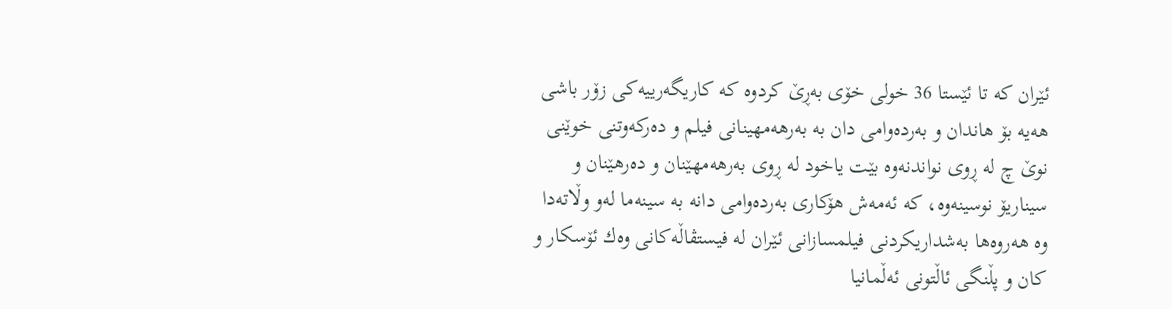ئێران كه‌ تا ئێستا 36 خولی خۆی به‌ڕێ كردوه‌ كه‌ كاریگه‌رییه‌كی زۆر باشی هه‌یه‌ بۆ هاندان و به‌رده‌وامی دان به‌ به‌رهه‌مهینانی فیلم و ده‌ركه‌وتنی خوێنی نوێ چ له‌ ڕوی نواندنه‌وه‌ بێت یاخود له‌ ڕوی به‌رهه‌مهێنان و ده‌رهێنان و سیناریۆ نوسینه‌وه‌، كه‌ ئه‌مه‌ش هۆكاری به‌رده‌وامی دانه‌ به‌ سینه‌ما له‌و وڵاته‌دا وه‌ هه‌روه‌ها به‌شداریكردنی فیلمسازانی ئێران له‌ فیستڤاڵه‌كانی وه‌ك ئۆسكار و كان و پڵنگی ئاڵتونی ئه‌ڵمانیا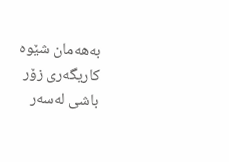به‌هه‌مان شێوه‌ كاریگه‌ری زۆر باشی له‌سه‌ر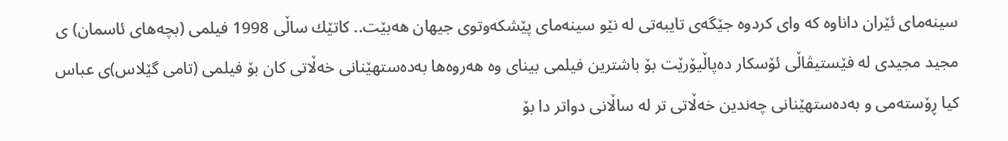سینه‌مای ئێران داناوه‌ كه‌ وای كردوه‌ جێگه‌ی تایبه‌تی له‌ نێو سینه‌مای پێشكه‌وتوی جیهان هه‌بێت.. كاتێك ساڵی 1998 فیلمی (بچه‌های ئاسمان) ی مجید مجیدی له‌ فێستیڤاڵی ئۆسكار ده‌پاڵیۆرێت بۆ باشترین فیلمی بینای وه‌ هه‌روه‌ها به‌ده‌ستهێنانی خه‌ڵاتی كان بۆ فیلمی (تامی گێلاس)ی عباس كیا ڕۆسته‌می و به‌ده‌ستهێنانی چه‌ندین خه‌ڵاتی تر له‌ ساڵانی دواتر دا بۆ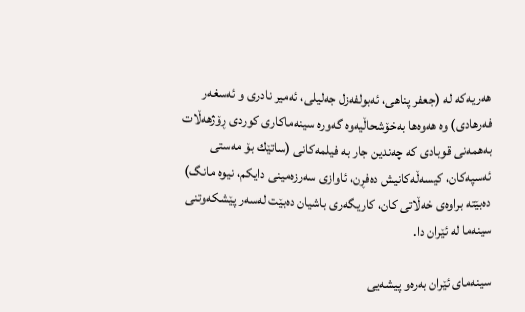هه‌ریه‌كه‌ له‌ (جعفر پناهی، ئه‌بولفه‌زل جه‌لیلی، ئه‌میر نادری و ئه‌سغه‌ر فه‌رهادی) وه‌ هه‌وه‌ها به‌خۆشحاڵیه‌وه‌ گه‌وره‌ سینه‌ماكاری كوردی ڕۆژهه‌ڵات به‌همه‌نی قوبادی كه‌ چه‌ندین جار به‌ فیلمه‌كانی (ساتێك بۆ مه‌ستی ئه‌سپه‌كان، كیسه‌ڵه‌كانیش ده‌فڕن، ئاوازی سه‌رزه‌مینی دایكم، نیوه‌ مانگ) ده‌بێته‌ براوه‌ی خه‌ڵاتی كان، كاریگه‌ری باشیان ده‌بێت له‌سه‌ر پێشكه‌وتنی سینه‌ما له‌ ئێران دا.

سینه‌مای ئێران به‌ره‌و پیشه‌یی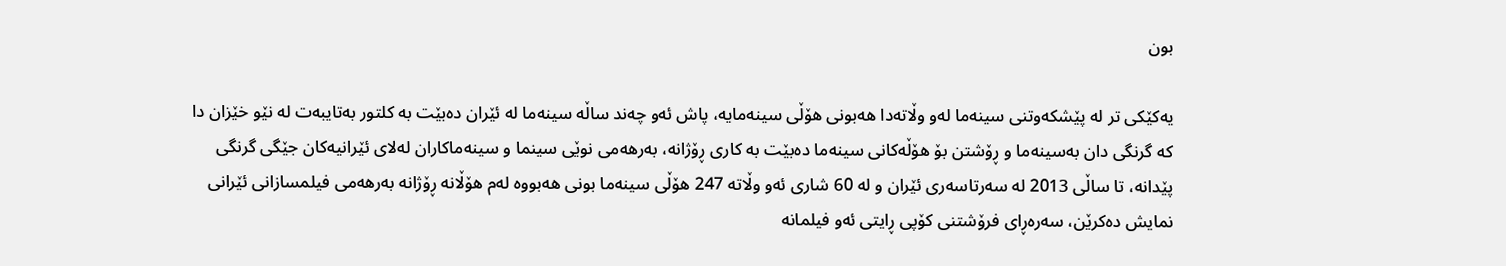بون

یه‌كێكی تر له‌ پێشكه‌وتنی سینه‌ما له‌و وڵاته‌دا هه‌بونی هۆڵی سینه‌مایه‌، پاش ئه‌و چه‌ند ساڵه‌ سینه‌ما له‌ ئێران ده‌بێت به‌ كلتور به‌تایبه‌ت له‌ نێو خێزان دا كه‌ گرنگی دان به‌سینه‌ما و ڕۆشتن بۆ هۆڵه‌كانی سینه‌ما ده‌بێت به‌ كاری ڕۆژانه‌، به‌رهه‌می نوێی سینما و سینه‌ماكاران له‌لای ئێرانیه‌كان جێگی گرنگی پێدانه‌، تا ساڵی 2013 له‌ سه‌رتاسه‌ری ئێران و له‌ 60 شاری ئه‌و وڵاته‌ 247 هۆڵی سینه‌ما بونی هه‌بووه‌ له‌م هۆڵانه‌ ڕۆژانه‌ به‌رهه‌می فیلمسازانی ئێرانی نمایش ده‌كرێن، سه‌ره‌ڕای فرۆشتنی كۆپی ڕایتی ئه‌و فیلمانه‌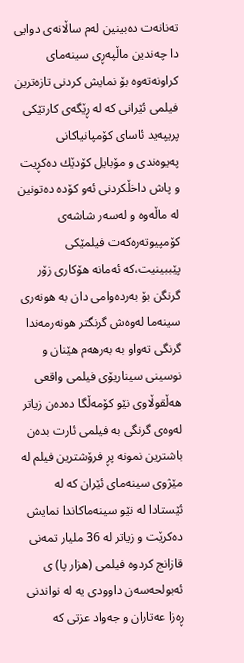ته‌نانه‌ت ده‌بینین له‌م ساڵانه‌ی دوایی دا چه‌ندین ماڵپه‌ڕی سینه‌مای كراونه‌ته‌وه‌ بۆ نمایش كردنی تازه‌ترین فیلمی ئێرانی كه‌ له‌ ڕێگه‌ی كارتێكی پریپه‌ید ئاسای كۆمپانیاكانی په‌یوه‌ندی و مۆبایل كۆدێك ده‌كڕیت و پاش داخڵكردنی ئه‌و كۆده‌ ده‌تونین له‌ ماڵه‌وه‌ و له‌سه‌ر شاشه‌ی كۆمپیوته‌ره‌كه‌ت فیلمێكی پێببینیت،كه‌ ئه‌مانه‌ هۆكاری زۆر گرنگن بۆ به‌رده‌وامی دان به‌ هونه‌ری سینه‌ما له‌وه‌ش گرنگتر هونه‌رمه‌ندا گرنگی ته‌واو به‌ به‌رهه‌م هێنان و نوسینی سیناریۆی فیلمی واقعی هه‌ڵقوڵاوی نێو كۆمه‌ڵگا ده‌ده‌ن زیاتر له‌وه‌ی گرنگی به‌ فیلمی ئارت بده‌ن باشترین نمونه‌ پڕ فرۆشترین فیلم له‌ مێژوی سینه‌مای ئێران كه‌ له‌ ئێستادا له‌ نێو سینه‌ماكاندا نمایش ده‌كرێت و زیاتر له‌ 36 ملیار تمه‌نی قازانج كردوه‌ فیلمی (هزار پا) ی ئه‌بولحه‌سه‌ن داوودی یه‌ له‌ نواندنی ڕه‌زا عه‌تاران و جه‌واد عزتی كه‌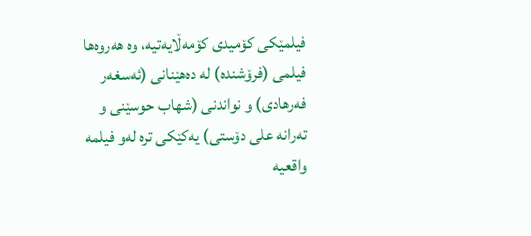فیلمێكی كۆمیدی كۆمه‌ڵایه‌تیه‌، وه‌ هه‌روه‌ها فیلمی (فرۆشنده‌) له‌ ده‌هێنانی (ئه‌سغه‌ر فه‌رهادی) و نواندنی (شهاب حوسێنی و ته‌رانه‌ علی دۆستی) یه‌كێكی تره‌ له‌و فیلمه‌ واقعیه‌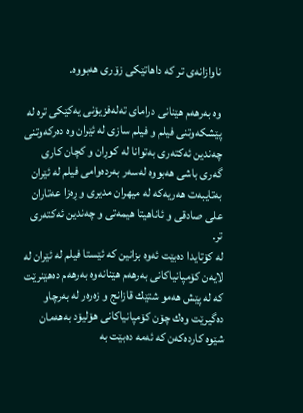ناوازانه‌ی تر كه‌ داهاتێكی زۆری هه‌بووه‌.

وه‌ به‌رهه‌م هێنانی درامای ته‌له‌فزیۆنی یه‌كێكی تره‌ له‌ پێشكه‌وتنی فیلم و فیلم سازی له‌ ئێران وه‌ ده‌ركه‌وتنی چه‌ندین ئه‌كته‌ری به‌توانا له‌ كوڕان و كچان كاری گه‌ری باشی هه‌بووه‌ له‌سه‌ر به‌رده‌وامی فیلم له‌ ئێران به‌تایبه‌ت هه‌ریه‌كه‌ له‌ میهران مدیری و ڕه‌زا عه‌تاران علی صادقی و ئاناهیتا هیمه‌تی و چه‌ندین ئه‌كته‌ری تر.
له‌ كۆتایدا ده‌بێت ئه‌وه‌ بزانین كه‌ ئێستا فیلم له‌ ئێران له‌ لایه‌ن كۆمپانیاكانی به‌رهه‌م هێنانه‌وه‌ به‌رهه‌م ده‌هێنرێت كه‌ له‌ پێش هه‌مو شتێك قازانج و زه‌ره‌ر له‌ به‌رچاو ده‌گیرێت وه‌ك چۆن كۆمپانیاكانی هۆلیۆد به‌هه‌مان شێوه‌ كارده‌كه‌ن كه‌ ئه‌مه‌ ده‌بێت به‌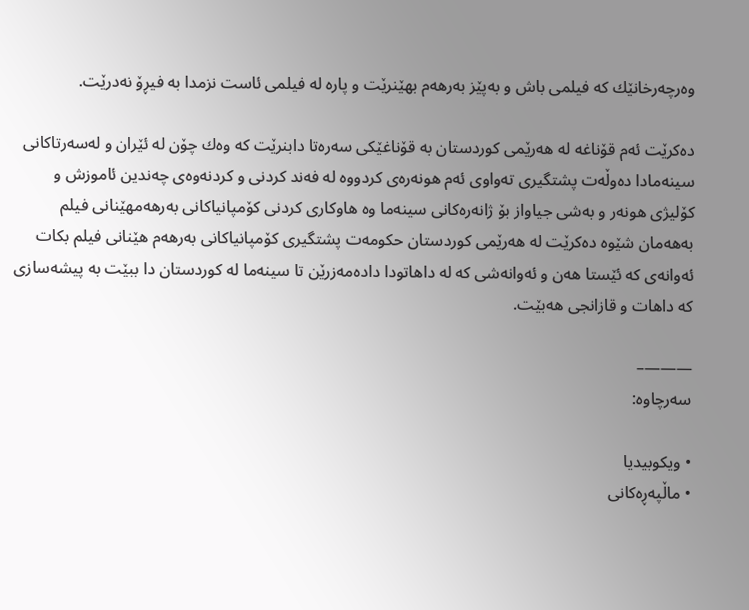وه‌رچه‌رخانێك كه‌ فیلمی باش و به‌پێز به‌رهه‌م بهێنرێت و پاره‌ له‌ فیلمی ئاست نزمدا به‌ فیڕۆ نه‌درێت.

ده‌كرێت ئه‌م قۆناغه‌ له‌ هه‌رێمی كوردستان به‌ قۆناغێكی سه‌ره‌تا دابنرێت كه‌ وه‌ك چۆن له‌ ئێران و له‌سه‌رتاكانی سینه‌مادا ده‌وڵه‌ت پشتگیری ته‌واوی ئه‌م هونه‌ره‌ی كردووه‌ له‌ فه‌ند كردنی و كردنه‌وه‌ی چه‌ندین ئاموزش و كۆلیژی هونه‌ر و به‌شی جیاواز بۆ ژانه‌ره‌كانی سینه‌ما وه‌ هاوكاری كردنی كۆمپانیاكانی به‌رهه‌مهێنانی فیلم به‌هه‌مان شێوه‌ ده‌كرێت له‌ هه‌رێمی كوردستان حكومه‌ت پشتگیری كۆمپانیاكانی به‌رهه‌م هێنانی فیلم بكات ئه‌وانه‌ی كه‌ ئێستا هه‌ن و ئه‌وانه‌شی كه‌ له‌ داهاتودا داده‌مه‌زرێن تا سینه‌ما له‌ كوردستان دا ببێت به‌ پیشه‌سازی كه‌ داهات و قازانجی هه‌بێت.

———–
سه‌رچاوه‌:

• ویكوبیدیا
• ماڵپه‌ڕه‌كانی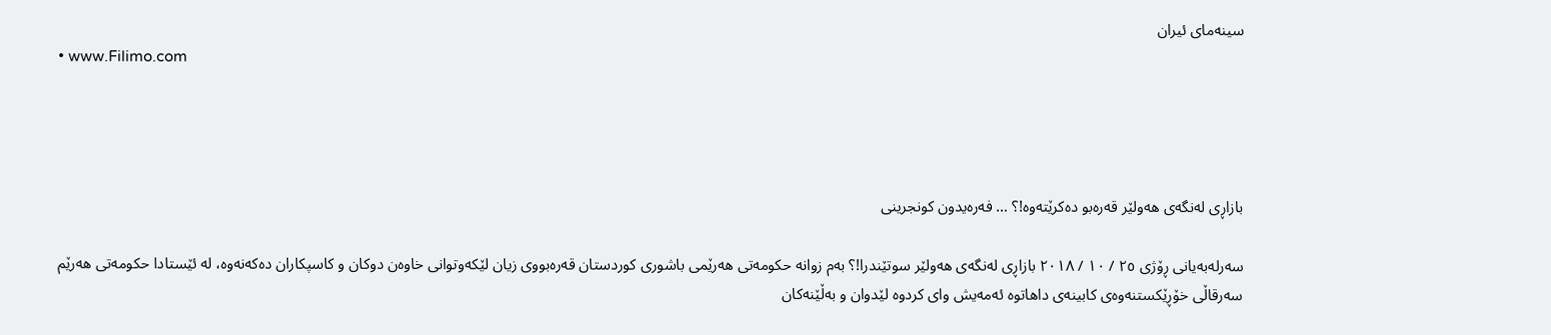سینه‌مای ئیران
• www.Filimo.com




بازاڕی لەنگەی هەولێر قەرەبو دەکرێتەوە!؟ … فەرەیدون کونجرینی

سەرلەبەیانی ڕۆژی ٢٥ / ١٠ / ٢٠١٨ بازاڕی لەنگەی هەولێر سوتێندرا!؟ بەم زوانە حکومەتی هەرێمی باشوری کوردستان قەرەبووی زیان لێکەوتوانی خاوەن دوکان و کاسپکاران دەکەنەوە، لە ئێستادا حکومەتی هەرێم سەرقاڵی خۆڕێكستنەوەی کابینەی داهاتوە ئەمەیش وای کردوە لێدوان و بەڵێنەکان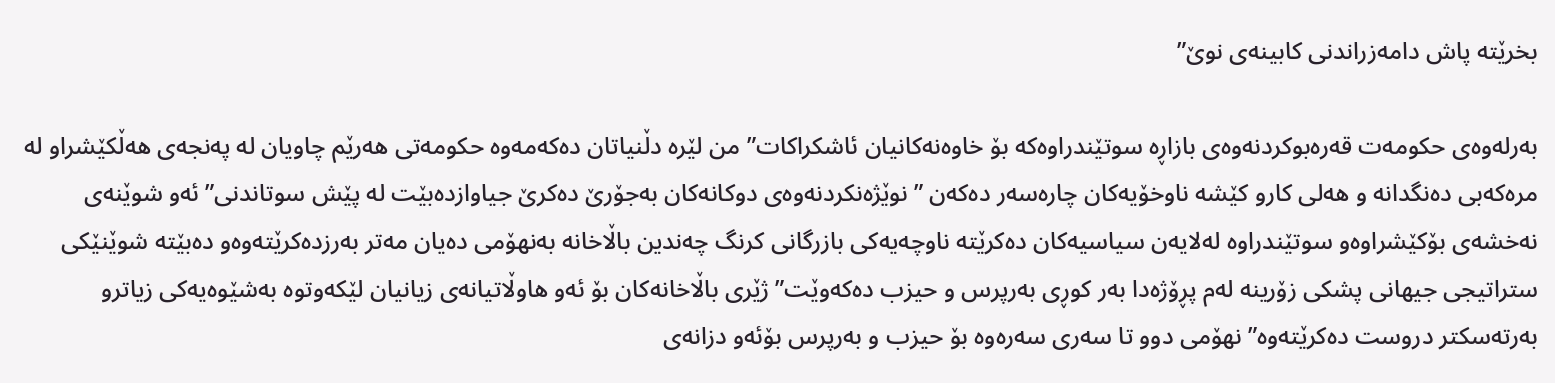بخرێتە پاش دامەزراندنی کابینەی نوێ”

بەرلەوەی حکومەت قەرەبوکردنەوەی بازاڕە سوتێندراوەکە بۆ خاوەنەکانیان ئاشکراکات” من لێرە دڵنیاتان دەکەمەوە حکومەتی هەرێم چاویان لە پەنجەی هەڵکێشراو لە مرەکەبی دەنگدانە و هەلی کارو کێشە ناوخۆیەکان چارەسەر دەکەن ” نوێژەنکردنەوەی دوکانەکان بەجۆرێ دەکرێ جیاوازدەبێت لە پێش سوتاندنی” ئەو شوێنەی نەخشەی بۆکێشراوەو سوتێندراوە لەلایەن سیاسیەکان دەکرێتە ناوچەیەکی بازرگانی کرنگ چەندین باڵاخانە بەنهۆمی دەیان مەتر بەرزدەکرێتەوەو دەبێتە شوێنێکی ستراتیجی جیهانی پشکی زۆرینە لەم پڕۆژەدا بەر کوڕی بەرپرس و حیزب دەکەوێت” ژێری باڵاخانەکان بۆ ئەو هاوڵاتیانەی زیانیان لێکەوتوە بەشێوەیەکی زیاترو بەرتەسکتر دروست دەکرێتەوە” نهۆمی دوو تا سەری سەرەوە بۆ حیزب و بەرپرس بۆئەو دزانەی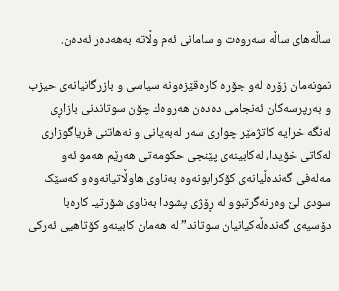ساڵەهای ساڵە سەروەت و سامانی ئەم وڵاتە بەهەدەر ئەدەن.

نمونەمان زۆرە لەو جۆرە کارەقێزەونە سیاسی و بازرگانیانەی حیزب و بەرپرسەکان ئەنجامی دەدەن هەروەك چۆن سوتاندنی بازاڕی لەنگە خرایە کاتژمێر چواری سەر لەبەیانی و نەهاتنی فریاگوزاری لەکاتی خۆیدا، لەکابینەی پێنجی حکومەتی هەرێم هەمو ئەو مەلەفی گەندەڵیانەی کۆکرابونەوە بەناوی هاوڵاتیانەوەو کەسێک سودی لێ وەرنەگرتبوو لە ڕۆژی پشودا بەناوی شۆرتیـ کارەبا دۆسیەی گەندەڵەکیانیان سوتاند” لە هەمان کابینەو کۆتاهیی ئەرکی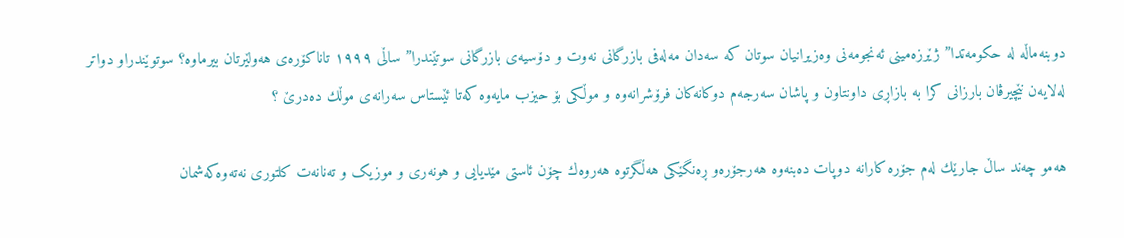دوبنەماڵە لە حکومەتدا” ژێرزەمینی ئەنجومەنی وەزیرانیان سوتان کە سەدان مەلەفی بازرگانی نەوت و دۆسیەی بازرگانی سوتێندرا” ساڵی ١٩٩٩ تاناكۆرەی هەولێرتان بیرماوە؟ سوتوێندراو دواتر لەلایەن نێچیرڤان بارزانی كرا بە بازاڕی داونتاون و پاشان سەرجەم دوکانەکان فرۆشرانەوە و موڵکی بۆ حیزب مایەوە کەتا ئێستاس سەرانەی موڵك دەدرێ ؟

هەمو چەند ساڵ جارێك لەم جۆرە کارانە دوپات دەبنەوە هەرجۆرەو ڕەنگێکی هەڵگرتوە هەروەك چۆن ئاستی مێدیایی و هونەری و موزیک و تەنانەت کلتوری نەتەوەکەشمان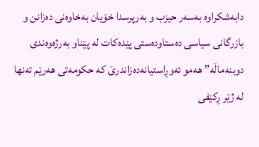دابەشکراوە بەسەر حیزب و بەرپرسدا خۆیان بەخاوەنی دەزانن و بازرگانی سیاسی دەستاودەستی پێدەکات لە پێناو بەرژەوەندی دوبنەماڵە” هەمو ئەوڕاستیانەدەزاندرێ کە حکومەتی هەرێم تەنها لە ژێر ڕکێفی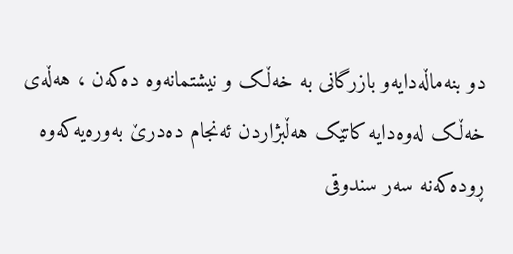دو بنەماڵەدایەو بازرگانی بە خەڵک و نیشتمانەوە دەکەن ، هەڵەی خەڵک لەوەدایە کاتێک هەڵبژاردن ئەنجام دەدرێ بەورەیەکەوە ڕودەکەنە سەر سندوقی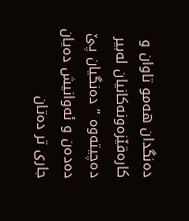دەنگدان هەمو تاوان و کارەقێزەونەکانیان لەبیر دەچیتەوە ” دەنگیان پێ دەدەن و ئەوانیش دەیان جاری تر دەتان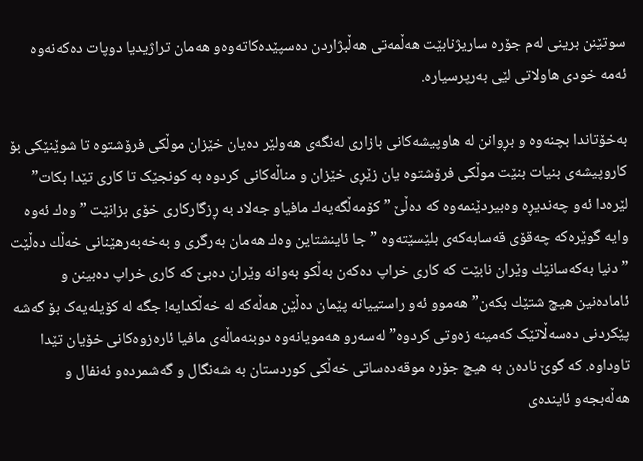سوتێنن برینی لەم جۆرە ساریژنابێت هەڵمەتی هەڵبژاردن دەسپێدەکاتەوەو هەمان تراژیدیا دوپات دەکەنەوە ئەمە خودی هاولاتی لێی بەرپرسیارە.

بەخۆتاندا بچنەوە و بڕوانن لە هاوپیشەکانی بازاری لەنگەی هەولێر دەیان خێزان موڵکی فرۆشتوە تا شوێنێکی بۆ کاروپیشەی بنیات بنێت موڵکی فرۆشتوە یان زێڕی خێزان و مناڵەکانی کردوە بە کونجێک تا کاری تێدا بکات”
لێرەدا ئەو چەندیڕە وەبیردێنمەوە کە دەڵێ ” کۆمەڵگەیەك مافیاو جەلاد بە ڕزگارکاری خۆی بزانێت ” وەك ئەوە وایە گوێرەکە چەقۆی قەسابەکەی بلێسێتەوە ” جا ئاینشتاین وەك هەمان بەرگری و بەخەبەرهێنانی خەڵك دەڵێت ” دنیا بەکەسانێك وێران نابێت کە کاری خراپ دەکەن بەڵکو بەوانە وێران دەبێ کە کاری خراپ دەبینن و ئامادەنین هیچ شتێك بکەن” هەموو ئەو راستییانە پێمان دەڵێن هەڵەکە لە خەڵکدایە! جگە لە کۆیلەیەک بۆ گەشە پێکردنی دەسەڵاتێک کەمینە زەوتی کردوە” لەسەرو هەمویانەوە دوبنەماڵەی مافیا ئارەزوەکانی خۆیان تێدا تاوداوە. کە گوێ نادەن بە هیچ جۆرە موقەدەساتی خەڵکی کوردستان بە شەنگال و گەشمردەو ئەنفال و هەڵەبجەو ئایندەی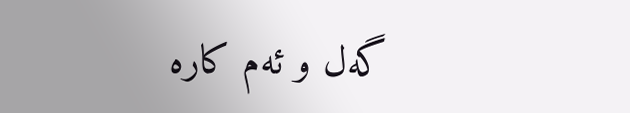گەل و ئەم کارە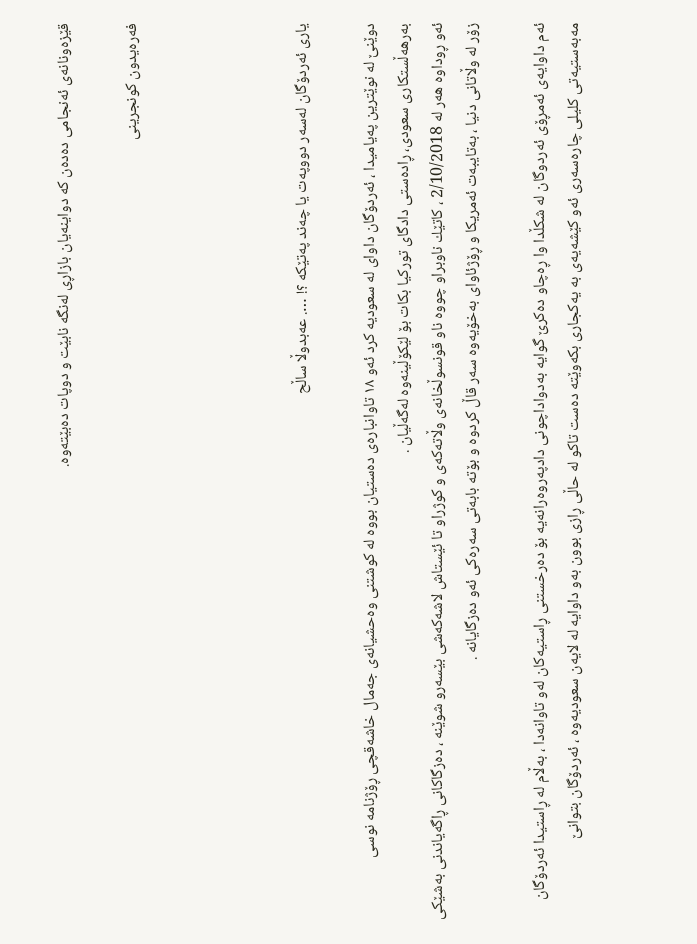قێزەونانەی ئەنجامی دەدەن کە دواینەیان بازاڕی لەنگە نابێت و دوپات دەبێتەوە.

فەرەیدون کونجرینی




یاری ئه‌ردۆگان له‌سه‌ر دووپه‌ت یا چه‌ند په‌تێكه‌ ؟! …. عه‌بدوڵا ساڵح

دوێنێ له‌ نوێترین په‌یامیدا ، ئه‌ردۆگان داوای له‌ سعودیه‌ كرد ئه‌و ١٨ تاوانباره‌ی ده‌ستیان بووه‌ له‌ كوشتنی وه‌حشیانه‌ی جه‌مال خاشه‌‌قچی ڕۆژنامه‌ نوسی به‌رهه‌ڵستكاری سعودی، ڕاده‌ستی دادگای توركیا بكات بۆ لێكۆڵینه‌وه‌ له‌گه‌ڵیان .
ئه‌و ڕوداوه‌‌ هه‌ر له‌ 2/10/2018 ، كاتێك ناوبراو چووه‌ ناو قونسوڵخانه‌ی وڵاته‌كه‌ی و كوژراو تا ئێستاش لاشه‌كه‌شی بێسه‌رو شوێنه‌ ،‌ ده‌زگاكانی ڕاگه‌یاندنی به‌شێكی زۆر له‌ وڵاتانی دنیا ، به‌تایبه‌ت ئه‌مریكا و ڕۆژئاوای به‌خۆیه‌وه‌ سه‌ر قاڵ كردوه‌ و بۆته‌ بابه‌تی سه‌ره‌كی ئه‌و ده‌زگایانه‌ .

ئه‌م داوایه‌ی ئه‌مڕۆی ئه‌ردوگان له‌ شكڵدا وا ڕه‌چاو ده‌كرێ گوایه‌ به‌دواداچونی دادپه‌روه‌رانه‌یه‌ بۆ ده‌رخستنی ڕاستیه‌كان له‌و تاوانه‌دا ، به‌ڵام له‌ ڕاستیدا ئه‌ردۆگان مه‌به‌ستیه‌تی كلیلی چاره‌سه‌ری ئه‌و كێشه‌یه‌ی به‌ یه‌كجاری بكه‌وێته‌ ده‌ست تاكو له‌ حاڵی ڕازی بوون به‌و داوایه‌ له‌ لایه‌ن سعودیه‌وه‌ ، ئه‌ردۆگان بتوانێ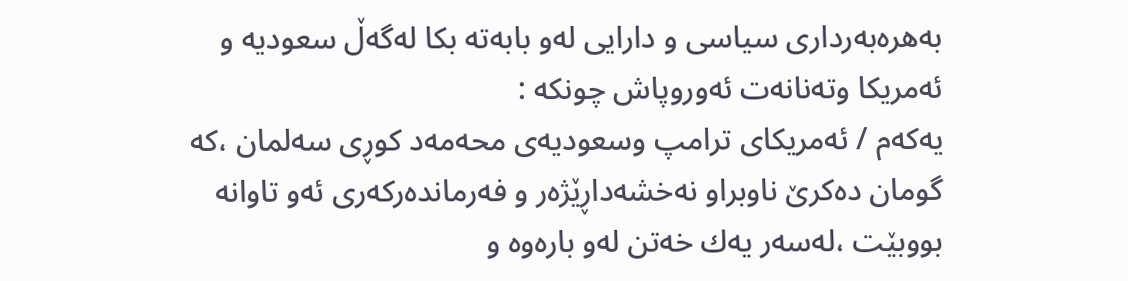به‌هره‌به‌رداری سیاسی و دارایی له‌و بابه‌ته‌ بكا له‌گه‌ڵ سعودیه‌ و ئه‌مریكا وته‌نانه‌ت ئه‌وروپاش چونكه‌ :
یه‌كه‌م / ئه‌مریكای ترامپ وسعودیه‌ی محه‌مه‌د كوڕی سه‌لمان ،كه‌ گومان ده‌كرێ ناوبراو نه‌خشه‌داڕێژه‌ر و فه‌رمانده‌ركه‌ری ئه‌و تاوانه‌ بووبێت ،له‌سه‌ر یه‌ك خه‌تن له‌و باره‌وه‌ و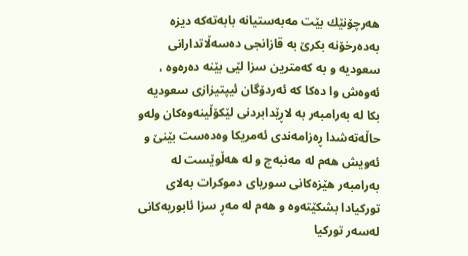هه‌رچۆنێك بێت مه‌به‌ستیانه‌ بابه‌ته‌كه‌ دیزه‌ به‌ده‌رخۆنه‌ بكرێ به‌ قازانجی ده‌سه‌ڵاتدارانی سعودیه‌ و به‌ كه‌مترین سزا لێی بێنه‌ ده‌ره‌وه‌ ، ئه‌وه‌ش وا ده‌كا كه‌ ئه‌ردۆگان ئیپتیزازی سعودیه‌ بكا له‌ به‌رامبه‌ر به‌ لاڕێدابردنی لێكۆڵینه‌وه‌كان وله‌و حاڵه‌ته‌شدا ڕه‌زامه‌ندی ئه‌مریكا وه‌ده‌ست بێنێ و ئه‌ویش هه‌م له‌ مه‌نبه‌ج و له‌ هه‌ڵوێست له‌ به‌رامبه‌ر هێزه‌كانی سوریای دموكرات به‌لای توركیادا بشكێته‌وه‌ و هه‌م له‌ مه‌ڕ سزا ئابوریه‌كانی له‌سه‌ر توركیا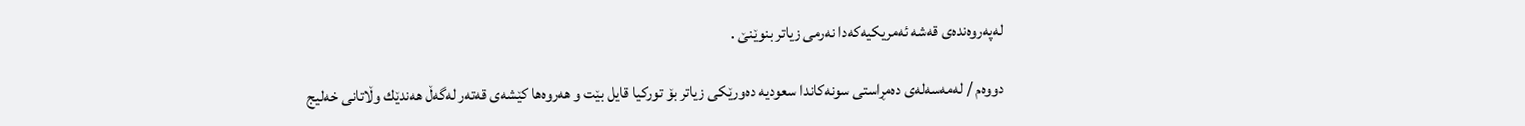له‌په‌روه‌نده‌ی قه‌شه‌ ئه‌مریكیه‌كه‌دا نه‌رمی زیاتر بنوێنێ .

دووه‌م / له‌مه‌سه‌له‌ی ده‌مڕاستی سونه‌كاندا سعودیه‌ ده‌ورێكی زیاتر بۆ توركیا قایل بێت و هه‌روه‌ها‌ كێشه‌ی قه‌ته‌ر له‌گه‌ڵ هه‌ندێك وڵاتانی خه‌لیج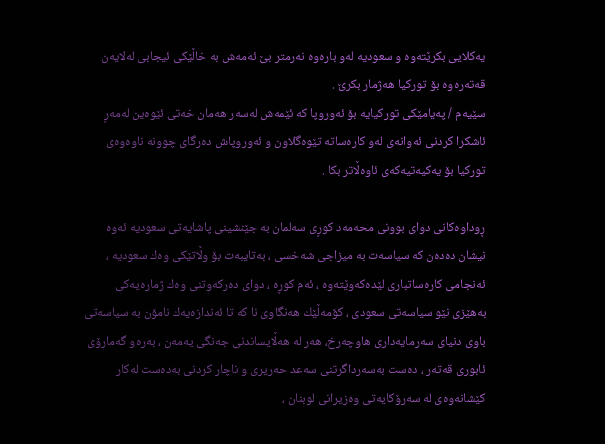یه‌كلایی بكرێته‌وه‌ و سعودیه‌ له‌و باره‌وه‌ نه‌رمتر بێ ئه‌مه‌ش به‌ خاڵێكی ئیجابی له‌لایه‌ن قه‌ته‌ره‌وه‌ بۆ توركیا هه‌ژمار بكرێ .
سێیه‌م / په‌یامێكی توركیایه‌ بۆ ئه‌وروپا كه‌ ئێمه‌ش له‌سه‌ر هه‌مان خه‌تی ئێوه‌ین له‌مه‌ڕ ئاشكرا كردنی ئه‌وانه‌ی له‌و كاره‌ساته‌ تێوه‌گلاون و ئه‌وروپاش ده‌رگای چوونه‌ ناوه‌وه‌ی توركیا بۆ یه‌كیه‌تیه‌كه‌ی ئاوه‌ڵاتر بكا .

ڕوداوه‌كانی دوای بوونی محه‌مه‌د كوڕی سه‌لمان به‌ جێنشینی پاشایه‌تی سعودیه‌ ئه‌وه‌ نیشان ده‌ده‌ن كه‌ سیاسه‌ت به‌ میزاجی شه‌خسی ، به‌تایبه‌ت بۆ وڵاتێكی وه‌ك سعودیه‌ ، ئه‌نجامی كاره‌ساتباری لێده‌كه‌وێته‌وه‌ ، ئه‌م كوڕه‌ ، دوای ده‌ركه‌وتنی وه‌ك ژماره‌یه‌كی به‌هێزی نێو سیاسه‌تی سعودی ، كۆمه‌ڵێك هه‌نگاوی نا كه‌ تا ئه‌ندازه‌یه‌ك نامۆن به‌ سیاسه‌تی باوی دنیای سه‌رمایه‌داری هاوچه‌رخ، هه‌ر له‌ هه‌ڵایساندنی جه‌نگی یه‌مه‌ن ، به‌ره‌و گه‌مارۆی ئابوری قه‌ته‌ر ، ده‌ست به‌سه‌رداگرتنی سه‌عد حه‌ریری و ناچار كردنی به‌ده‌ست له‌كار كێشانه‌وه‌ی له‌ سه‌رۆكایه‌تی وه‌زیرانی لوبنان ،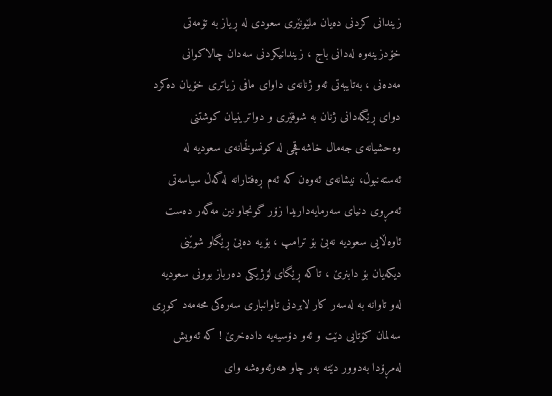زیندانی كردنی ده‌یان ملێونێری سعودی له‌ ڕیاز به‌ تۆمه‌تی خۆدزینه‌وه‌ له‌دانی باج ، زیندانیكردنی سه‌دان چالاكوانی مه‌ده‌نی ، به‌تایبه‌تی ئه‌و ژنانه‌ی داوای مافی زیاتری خۆیان ده‌كرد دوای ڕێگه‌دانی ژنان به‌ شوفێری و دواترینیان كوشتنی وه‌حشیانه‌ی جه‌مال خاشه‌قچی له‌ كونسوڵخانه‌ی سعودیه‌ له‌ ئه‌سته‌نبوڵ، نیشانه‌ی ئه‌وه‌ن كه‌ ئه‌م ڕه‌فتارانه‌ له‌گه‌ڵ سیاسه‌تی ئه‌مڕوی دنیای سه‌رمایه‌داریدا زۆر گونجاو نین مه‌گه‌ر ده‌ست ئاوه‌ڵایی سعودیه‌ نه‌بێ بۆ ترامپ ، بۆیه‌ ده‌بێ ڕێگاو شوێنی دیكه‌یان بۆ دابنرێ ، تاكه‌ ڕێگای لۆژیكی ده‌رباز بوونی سعودیه‌ له‌و تاوانه‌ به له‌سه‌ر كار لابردنی‌ تاوانباری سه‌ره‌كی محه‌مه‌د كوڕی سه‌لمان كۆتایی دێت و ئه‌و دۆسیه‌یه‌ داده‌خرێ ‌! كه‌ ئه‌ویش له‌مڕۆدا به‌دوور دێته‌ به‌ر چاو هه‌رئه‌وه‌شه‌ وای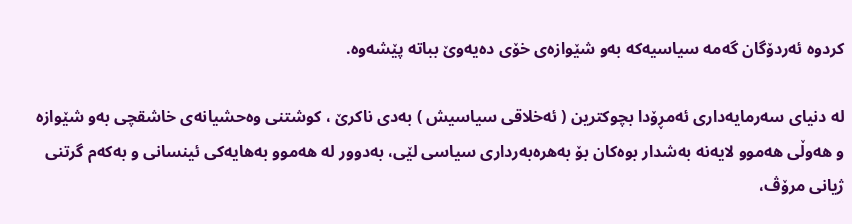كردوه‌ ئه‌ردۆگان گه‌مه‌ سیاسیه‌كه‌ به‌و شێوازه‌ی خۆی ده‌یه‌وێ بباته‌ پێشه‌وه‌.

له‌ دنیای سه‌رمایه‌داری ئه‌مڕۆدا بچوكترین ( ئه‌خلاقی سیاسیش ) به‌دی ناكرێ ، كوشتنی وه‌حشیانه‌ی خاشقچی به‌و شێوازه‌ و هه‌وڵی هه‌موو لایه‌نه‌ به‌شدار بوه‌كان بۆ به‌هره‌به‌رداری سیاسی لێی، به‌دوور له‌ هه‌موو به‌هایه‌كی ئینسانی و به‌كه‌م گرتنی ژیانی مرۆڤ،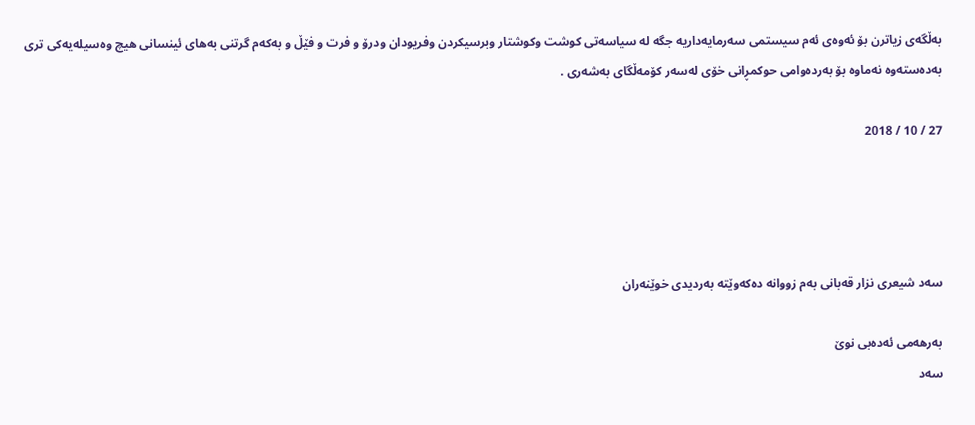به‌ڵگه‌ی زیاترن بۆ ئه‌وه‌ی ئه‌م سیستمی سه‌رمایه‌داریه‌ جگه‌ له‌ سیاسه‌تی كوشت وكوشتار وبرسیكردن وفریودان ودرۆ و فرت و فێڵ و به‌كه‌م گرتنی به‌های ئینسانی هیچ وه‌سیله‌یه‌كی تری به‌ده‌سته‌وه‌ نه‌ماوه‌ بۆ به‌رده‌وامی حوكمڕانی خۆی له‌سه‌ر كۆمه‌ڵگای به‌شه‌ری .

27 / 10 / 2018




سەد شیعری نزار قەبانی بەم زووانە دەکەوێتە بەردیدی خوێنەران

بەرهەمی ئەدەبی نوێ
سەد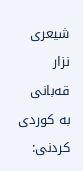شیعری نزار قەبانی
بە کوردی کردنی: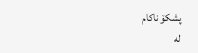پشکۆ ناکام
لە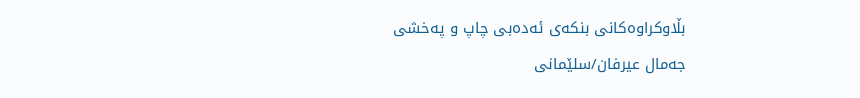بڵاوکراوەکانی بنکەی ئەدەبی چاپ و پەخشی
جەمال عیرفان/سلێمانی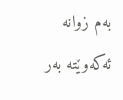بەم زوانە ئەکەوێتە بەر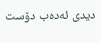دیدی ئەدەب دۆست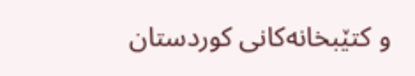و کتێبخانەکانی کوردستان